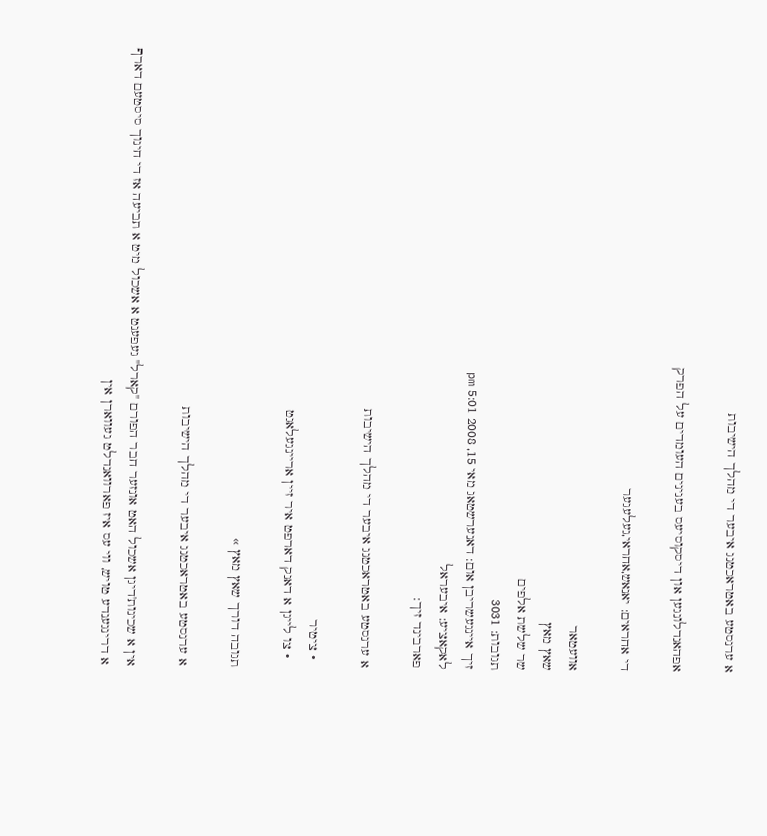א ערנסטע באטראכטנג איבער די מהלך הישיבות

אפהאנדלונגען און דיסקוסיעס בענינים העומדים על הפרק

די אחראים: יאנאש,אחראי,געלעגער

אוועטאר
שאץ מאץ
שר שלשת אלפים
תגובות: 3031
זיך איינגעשריבן אום: דאנערשטאג מאי 15, 2008 5:01 pm
לאקאציע: איבעראל
פארבינד זיך:

א ערנסטע באטראכטנג איבער די מהלך הישיבות

  • ציטיר
  • צו לייגן א דאנק דארפט איר זיין אריינגעלאגט

תגובה דורך שאץ מאץ »

א ערנסטע באטראכטנג איבער די מהלך הישיבות

אין א שכינות'דיגן אשכול האט אונזער חבר הפורם "קארל" געפענט א אשכול מיט א תביעה אז די חינוך סיסטעם דארף א דרינגענדע טויש, ווי עס איז פארוואנדלט געווארן אין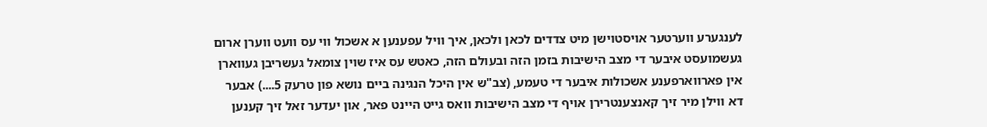לענגערע ווערטער אויסטוישן מיט צדדים לכאן ולכאן, איך וויל עפענען א אשכול ווי עס וועט ווערן ארום געשמועסט איבער די מצב הישיבות בזמן הזה ובעולם הזה, כאטש עס איז שוין צומאל געשריבן געווארן אין פארווארפענע אשכולות איבער די טעמע, (צב"ש אין היכל הנגינה ביים נושא פון טרעק 5....) אבער דא ווילן מיר זיך קאנצענטרירן אויף די מצב הישיבות וואס גייט היינט פאר, און יעדער זאל זיך קענען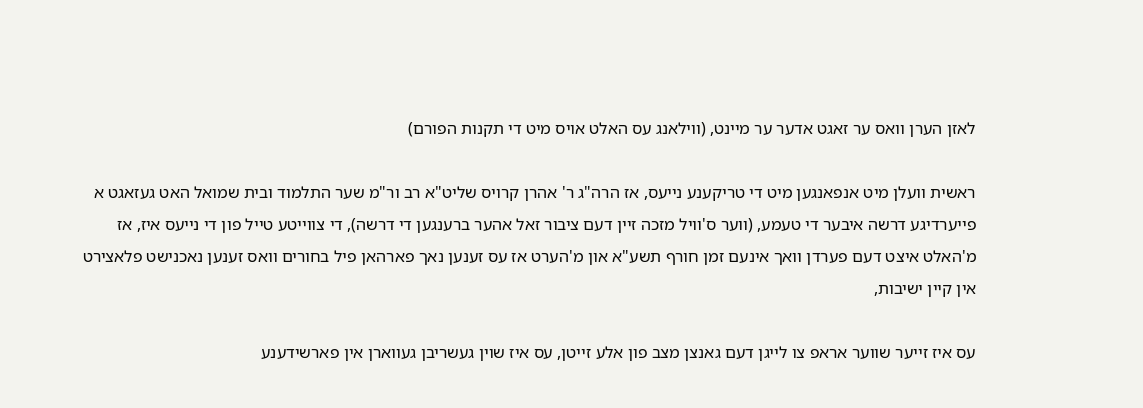לאזן הערן וואס ער זאגט אדער ער מיינט, (ווילאנג עס האלט אויס מיט די תקנות הפורם)

ראשית וועלן מיט אנפאנגען מיט די טריקענע נייעס, אז הרה"ג ר' אהרן קרויס שליט"א רב ור"מ שער התלמוד ובית שמואל האט געזאגט א פייערדיגע דרשה איבער די טעמע, (ווער ס'וויל מזכה זיין דעם ציבור זאל אהער ברענגען די דרשה), די צווייטע טייל פון די נייעס איז, אז מ'האלט איצט דעם פערדן וואך אינעם זמן חורף תשע"א און מ'הערט אז עס זענען נאך פארהאן פיל בחורים וואס זענען נאכנישט פלאצירט אין קיין ישיבות,

עס איז זייער שווער אראפ צו לייגן דעם גאנצן מצב פון אלע זייטן, עס איז שוין געשריבן געווארן אין פארשידענע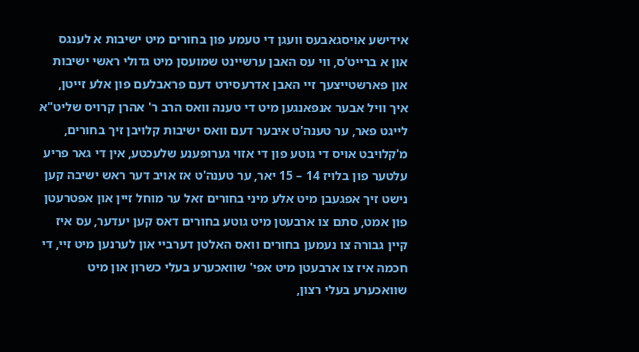אידישע אויסגאבעס וועגן די טעמע פון בחורים מיט ישיבות א לענגס און א ברייט'ס, ווי עס האבן ערשיינט שמועסן מיט גדולי ראשי ישיבות און פארשטייצעך זיי האבן אדרעסירט דעם פראבלעם פון אלע זייטן, איך וויל אבער אנפאנגען מיט די טענה וואס הרב ר' אהרן קרויס שליט"א לייגט פאר, ער טענה'ט איבער דעם וואס ישיבות קלויבן זיך בחורים, מ'קלויבט אויס די גוטע פון די אזוי גערופענע שלעכטע, אין די גאר פריע עלטער פון בלויז 14 – 15 יאר, ער טענה'ט אז אויב דער ראש ישיבה קען נישט זיך אפגעבן מיט אלע מיני בחורים זאל ער מוחל זיין און אפטרעטן פון אמט, סתם צו ארבעטן מיט גוטע בחורים דאס קען יעדער, עס איז קיין גבורה צו נעמען בחורים וואס האלטן דערביי און לערנען מיט זיי, די חכמה איז צו ארבעטן מיט אפי' שוואכערע בעלי כשרון און מיט שוואכערע בעלי רצון,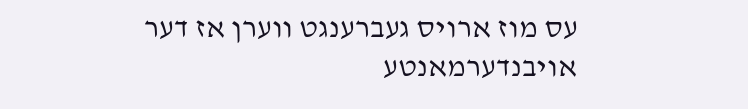עס מוז ארויס געברענגט ווערן אז דער אויבנדערמאנטע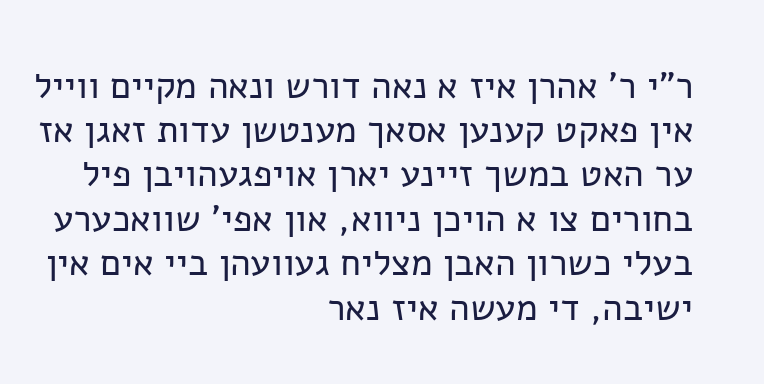ר"י ר' אהרן איז א נאה דורש ונאה מקיים ווייל אין פאקט קענען אסאך מענטשן עדות זאגן אז ער האט במשך זיינע יארן אויפגעהויבן פיל בחורים צו א הויכן ניווא, און אפי' שוואכערע בעלי כשרון האבן מצליח געוועהן ביי אים אין ישיבה, די מעשה איז נאר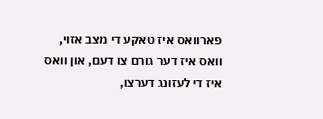פארוואס איז טאקע די מצב אזוי, וואס איז דער גורם צו דעם, און וואס איז די לעזונג דערצו,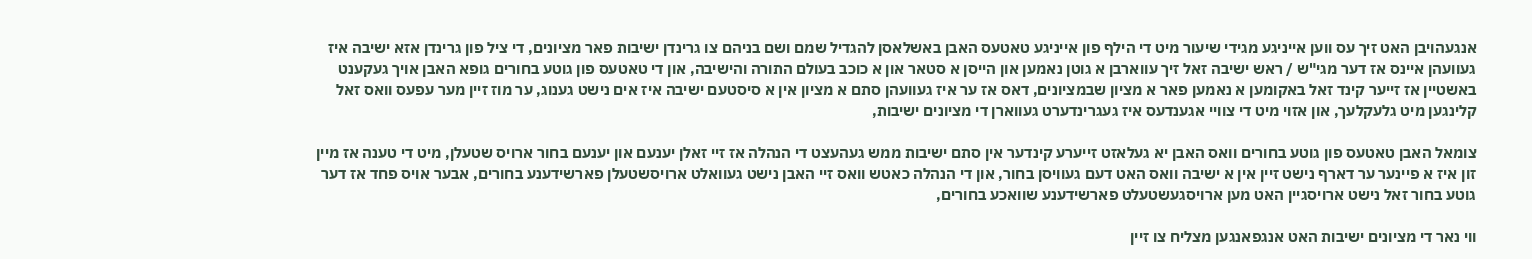אנגעהויבן האט זיך עס ווען אייניגע מגידי שיעור מיט די הילף פון אייניגע טאטעס האבן באשלאסן להגדיל שמם ושם בניהם צו גרינדן ישיבות פאר מציונים, די ציל פון גרינדן אזא ישיבה איז געוועהן איינס אז דער מגי"ש / ראש ישיבה זאל זיך עווארבן א גוטן נאמען און הייסן א סטאר און א כוכב בעולם התורה והישיבה, און די טאטעס פון גוטע בחורים גופא האבן אויך געקענט באשטיין אז זייער קינד זאל באקומען א נאמען פאר א מציון שבמציונים, דאס אז ער איז געוועהן סתם א מציון אין א סיסטעם ישיבה איז אים נישט גענוג, ער מוז זיין מער עפעס וואס זאל קלינגען מיט גלעקלעך, און אזוי מיט די צוויי אגענדעס איז געגרינדערט געווארן די מציונים ישיבות,

צומאל האבן טאטעס פון גוטע בחורים וואס האבן יא געלאזט זייערע קינדער אין סתם ישיבות ממש געהעצט די הנהלה אז זיי זאלן יענעם און יענעם בחור ארויס שטעלן, מיט די טענה אז מיין זון איז א פיינער ער דארף נישט זיין אין א ישיבה וואס האט דעם געוויסן בחור, און די הנהלה כאטש וואס זיי האבן נישט געוואלט ארויסשטעלן פארשידענע בחורים, אבער אויס פחד אז דער גוטע בחור זאל נישט ארויסגיין האט מען ארויסגעשטעלט פארשידענע שוואכע בחורים,

ווי נאר די מציונים ישיבות האט אנגפאנגען מצליח צו זיין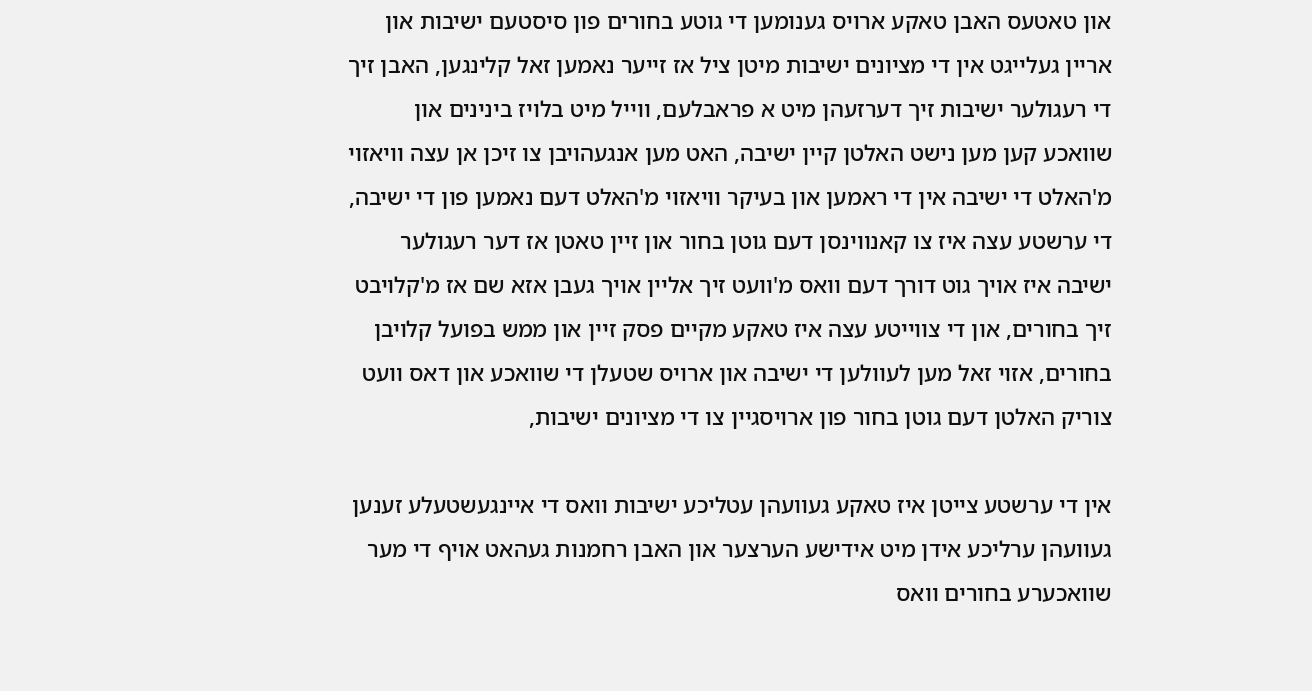און טאטעס האבן טאקע ארויס גענומען די גוטע בחורים פון סיסטעם ישיבות און אריין געלייגט אין די מציונים ישיבות מיטן ציל אז זייער נאמען זאל קלינגען, האבן זיך די רעגולער ישיבות זיך דערזעהן מיט א פראבלעם, ווייל מיט בלויז בינינים און שוואכע קען מען נישט האלטן קיין ישיבה, האט מען אנגעהויבן צו זיכן אן עצה וויאזוי מ'האלט די ישיבה אין די ראמען און בעיקר וויאזוי מ'האלט דעם נאמען פון די ישיבה, די ערשטע עצה איז צו קאנווינסן דעם גוטן בחור און זיין טאטן אז דער רעגולער ישיבה איז אויך גוט דורך דעם וואס מ'וועט זיך אליין אויך געבן אזא שם אז מ'קלויבט זיך בחורים, און די צווייטע עצה איז טאקע מקיים פסק זיין און ממש בפועל קלויבן בחורים, אזוי זאל מען לעוולען די ישיבה און ארויס שטעלן די שוואכע און דאס וועט צוריק האלטן דעם גוטן בחור פון ארויסגיין צו די מציונים ישיבות,

אין די ערשטע צייטן איז טאקע געוועהן עטליכע ישיבות וואס די איינגעשטעלע זענען געוועהן ערליכע אידן מיט אידישע הערצער און האבן רחמנות געהאט אויף די מער שוואכערע בחורים וואס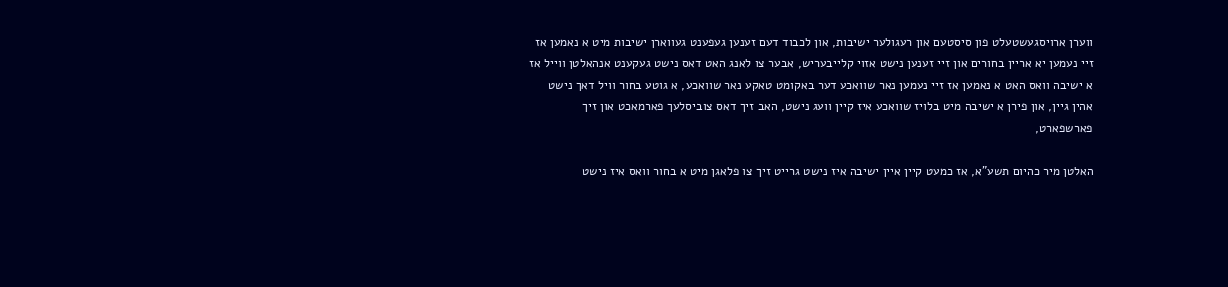ווערן ארויסגעשטעלט פון סיסטעם און רעגולער ישיבות, און לכבוד דעם זענען געפענט געווארן ישיבות מיט א נאמען אז זיי נעמען יא אריין בחורים און זיי זענען נישט אזוי קלייבעריש, אבער צו לאנג האט דאס נישט געקענט אנהאלטן ווייל אז א ישיבה וואס האט א נאמען אז זיי נעמען נאר שוואכע דער באקומט טאקע נאר שוואכע, א גוטע בחור וויל דאך נישט אהין גיין, און פירן א ישיבה מיט בלויז שוואכע איז קיין וועג נישט, האב זיך דאס צוביסלעך פארמאכט און זיך פארשפארט,

האלטן מיר כהיום תשע"א, אז כמעט קיין איין ישיבה איז נישט גרייט זיך צו פלאגן מיט א בחור וואס איז נישט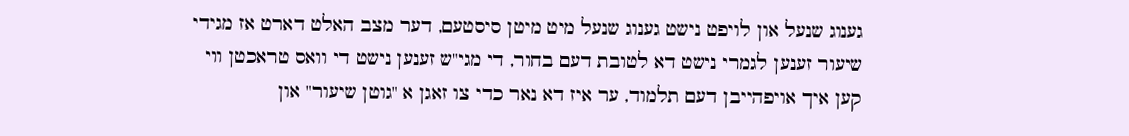גענוג שנעל און לויפט נישט גענוג שנעל מיט מיטן סיסטעם, דער מצב האלט דארט אז מגידי שיעור זענען לגמרי נישט דא לטובת דעם בחור, די מגי"ש זענען נישט די וואס טראכטן ווי קען איך אויפהייבן דעם תלמוד, ער איז דא נאר כדי צו זאגן א "גוטן שיעור" און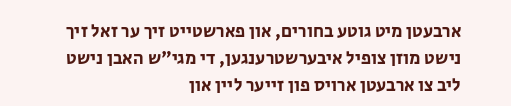ארבעטן מיט גוטע בחורים, און פארשטייט זיך ער זאל זיך נישט מוזן צופיל איבערשטרענגען, די מגי"ש האבן נישט ליב צו ארבעטן ארויס פון זייער ליין און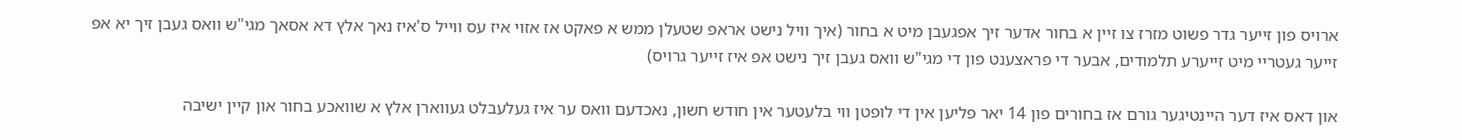ארויס פון זייער גדר פשוט מזרז צו זיין א בחור אדער זיך אפגעבן מיט א בחור (איך וויל נישט אראפ שטעלן ממש א פאקט אז אזוי איז עס ווייל ס'איז נאך אלץ דא אסאך מגי"ש וואס געבן זיך יא אפ זייער געטריי מיט זייערע תלמודים, אבער די פראצענט פון די מגי"ש וואס געבן זיך נישט אפ איז זייער גרויס)

און דאס איז דער היינטיגער גורם אז בחורים פון 14 יאר פליען אין די לופטן ווי בלעטער אין חודש חשון, נאכדעם וואס ער איז געלעבלט געווארן אלץ א שוואכע בחור און קיין ישיבה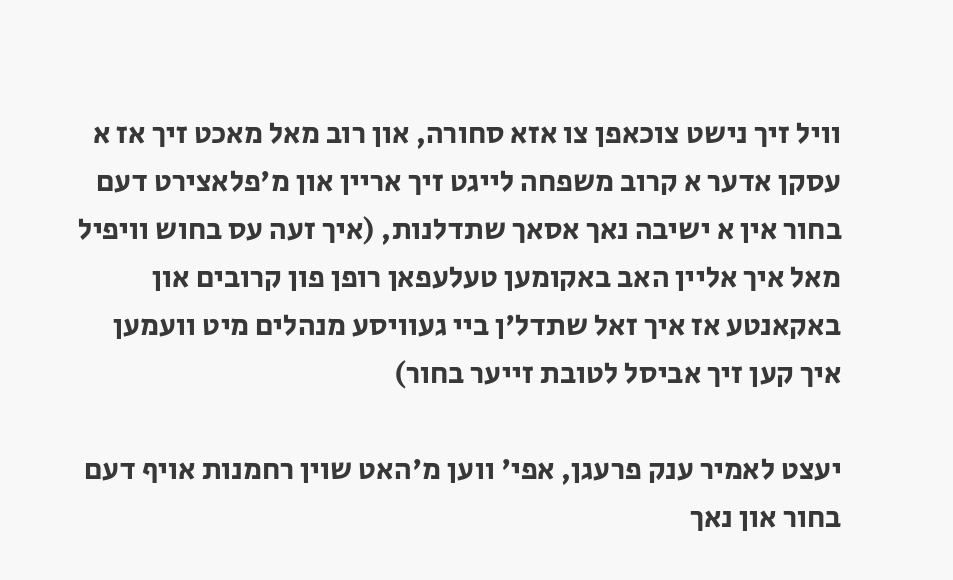וויל זיך נישט צוכאפן צו אזא סחורה, און רוב מאל מאכט זיך אז א עסקן אדער א קרוב משפחה לייגט זיך אריין און מ'פלאצירט דעם בחור אין א ישיבה נאך אסאך שתדלנות, (איך זעה עס בחוש וויפיל מאל איך אליין האב באקומען טעלעפאן רופן פון קרובים און באקאנטע אז איך זאל שתדל'ן ביי געוויסע מנהלים מיט וועמען איך קען זיך אביסל לטובת זייער בחור)

יעצט לאמיר ענק פרעגן, אפי' ווען מ'האט שוין רחמנות אויף דעם בחור און נאך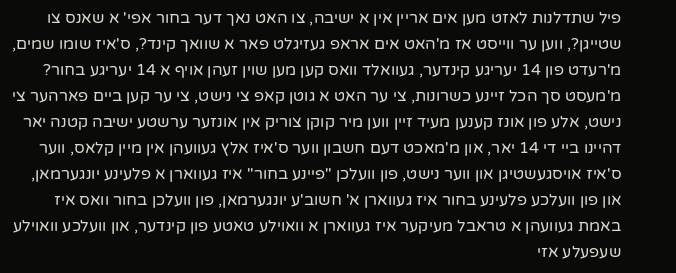פיל שתדלנות לאזט מען אים אריין אין א ישיבה, צו האט נאך דער בחור אפי' א שאנס צו שטייגן?, ווען ער ווייסט אז מ'האט אים אראפ געזיגלט פאר א שוואך קינד?, ס'איז שומו שמים, מ'רעדט פון 14 יעריגע קינדער, געוואלד וואס קען מען שוין זעהן אויף א 14 יעריגע בחור? מ'מעסט סך הכל זיינע כשרונות, צי ער האט א גוטן קאפ צי נישט, צי ער קען ביים פארהער צי נישט, אלע פון אונז קענען מעיד זיין ווען מיר קוקן צוריק אין אונזער ערשטע ישיבה קטנה יאר דהיינו ביי די 14 יאר, און מ'מאכט דעם חשבון ווער ס'איז אלץ געוועהן אין מיין קלאס, ווער ס'איז אויסגעשטיגן און ווער נישט, פון וועלכן "פיינע בחור" איז געווארן א פלעינע יונגערמאן, און פון וועלכע פלעינע בחור איז געווארן א' חשוב'ע יונגערמאן, פון וועלכן בחור וואס איז באמת געוועהן א טראבל מעיקער איז געווארן א וואוילע טאטע פון קינדער, און וועלכע וואוילע שעפעלע אזי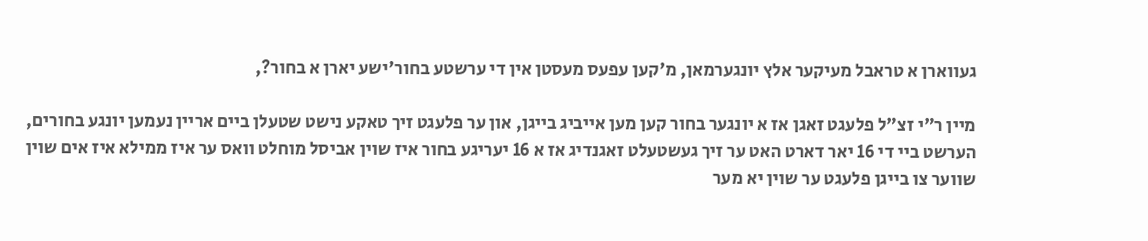געווארן א טראבל מעיקער אלץ יונגערמאן, מ'קען עפעס מעסטן אין די ערשטע בחור'ישע יארן א בחור?,

מיין ר"י זצ"ל פלעגט זאגן אז א יונגער בחור קען מען אייביג בייגן, און ער פלעגט זיך טאקע נישט שטעלן ביים אריין נעמען יונגע בחורים, הערשט ביי די 16 יאר דארט האט ער זיך געשטעלט זאגנדיג אז א 16 יעריגע בחור איז שוין אביסל מוחלט וואס ער איז ממילא איז אים שוין שווער צו בייגן פלעגט ער שוין יא מער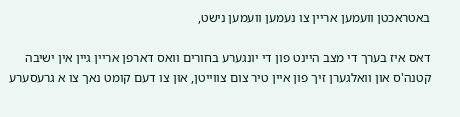באטראכטן וועמען אריין צו נעמען וועמען נישט,

דאס איז בערך די מצב היינט פון די יונגערע בחורים וואס דארפן אריין גיין אין ישיבה קטנה'ס און וואלגערן זיך פון איין טיר צום צווייטן, און צו דעם קומט נאך צו א גרעסערע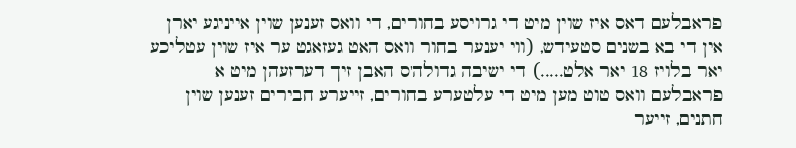פראבלעם דאס איז שוין מיט די גרויסע בחורים, די וואס זענען שוין אייניגע יארן אין די בא בשנים סטעידש, (ווי יענער בחור וואס האט געזאגט ער איז שוין עטליכע יאר בלויז 18 יאר אלט.....) די ישיבה גדולה'ס האבן זיך דערזעהן מיט א פראבלעם וואס טוט מען מיט די עלטערע בחורים, זייערע חבירים זענען שוין חתנים, זייער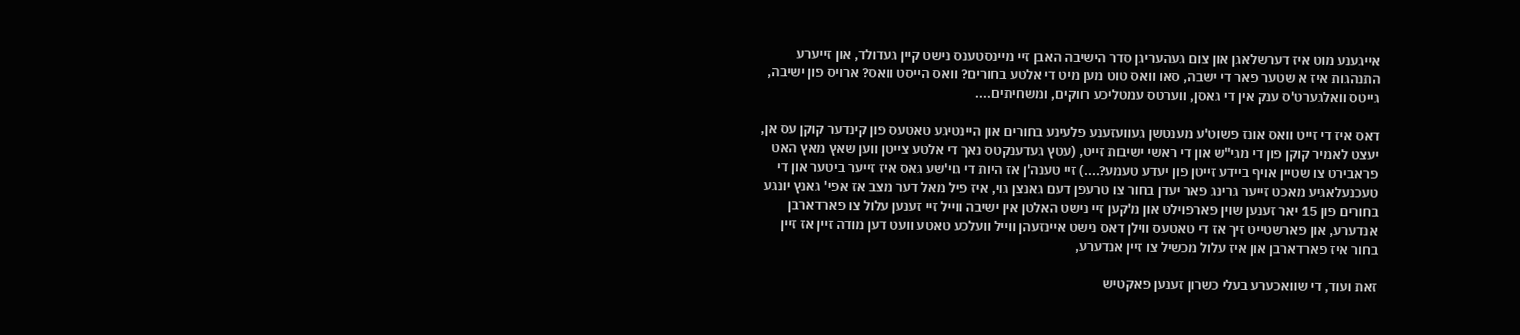אייגענע מוט איז דערשלאגן און צום געהעריגן סדר הישיבה האבן זיי מיינסטענס נישט קיין געדולד, און זייערע התנהגות איז א שטער פאר די ישבה, סאו וואס טוט מען מיט די אלטע בחורים? וואס הייסט וואס? ארויס פון ישיבה, גייטס וואלגערט'ס ענק אין די גאסן, ווערטס עמטליכע רווקים, ומשחיתים....

דאס איז די זייט וואס אונז פשוט'ע מענטשן געוועזענע פלעינע בחורים און היינטיגע טאטעס פון קינדער קוקן עס אן, יעצט לאמיר קוקן פון די מגי"ש און די ראשי ישיבות זייט, (עטץ געדענקטס נאך די אלטע צייטן ווען שאץ מאץ האט פראבירט צו שטיין אויף ביידע זייטן פון יעדע טעמע?....) זיי טענה'ן אז היות די גוי'שע גאס איז זייער ביטער און די טעכנעלאגיע מאכט זייער גרינג פאר יעדן בחור צו טרעפן דעם גאנצן גוי, איז פיל מאל דער מצב אז אפי' גאנץ יונגע בחורים פון 15 יאר זענען שוין פארפוילט און מ'קען זיי נישט האלטן אין ישיבה ווייל זיי זענען עלול צו פארדארבן אנדערע, און פארשטייט זיך אז די טאטעס ווילן דאס נישט איינזעהן ווייל וועלכע טאטע וועט דען מודה זיין אז זיין בחור איז פארדארבן און איז עלול מכשיל צו זיין אנדערע,

זאת ועוד, די שוואכערע בעלי כשרון זענען פאקטיש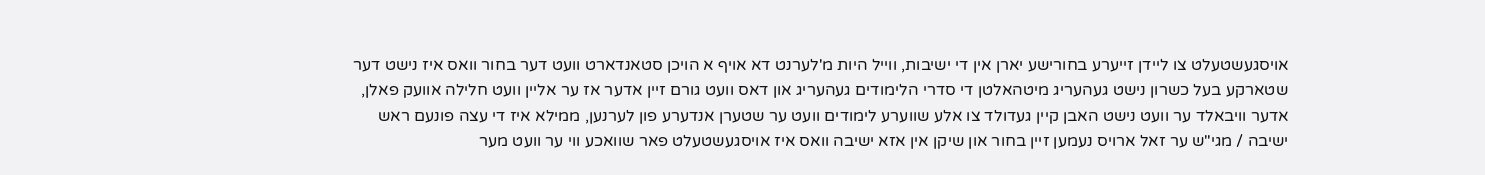אויסגעשטעלט צו ליידן זייערע בחורישע יארן אין די ישיבות, ווייל היות מ'לערנט דא אויף א הויכן סטאנדארט וועט דער בחור וואס איז נישט דער שטארקע בעל כשרון נישט געהעריג מיטהאלטן די סדרי הלימודים געהעריג און דאס וועט גורם זיין אדער אז ער אליין וועט חלילה אוועק פאלן, אדער וויבאלד ער וועט נישט האבן קיין געדולד צו אלע שווערע לימודים וועט ער שטערן אנדערע פון לערנען, ממילא איז די עצה פונעם ראש ישיבה / מגי"ש ער זאל ארויס נעמען זיין בחור און שיקן אין אזא ישיבה וואס איז אויסגעשטעלט פאר שוואכע ווי ער וועט מער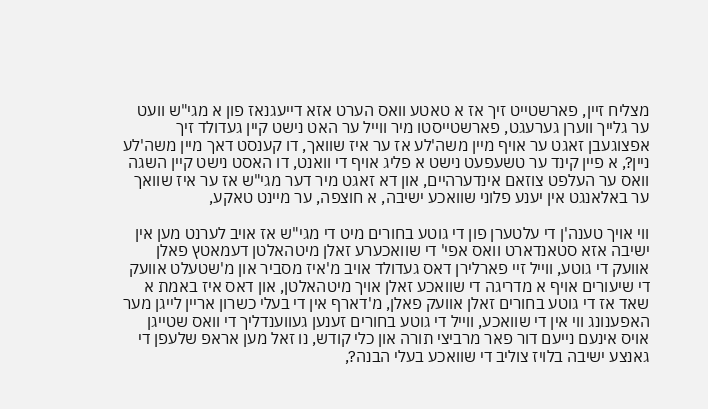מצליח זיין, פארשטייט זיך אז א טאטע וואס הערט אזא דייעגנאז פון א מגי"ש וועט ער גלייך ווערן גערעגט, פארשטייסטו מיר ווייל ער האט נישט קיין געדולד זיך אפצוגעבן זאגט ער אויף מיין משה'לע אז ער איז שוואך, דו קענסט דאך מיין משה'לע ניין?, א פיין קינד ער טשעפעט נישט א פליג אויף די וואנט, דו האסט נישט קיין השגה וואס ער העלפט צוזאם אינדערהיים, און דא זאגט מיר דער מגי"ש אז ער איז שוואך ער באלאנגט אין יענע פלוני שוואכע ישיבה, א חוצפה, ער מיינט טאקע,

ווי אויך טענה'ן די עלטערן פון די גוטע בחורים מיט די מגי"ש אז אויב לערנט מען אין ישיבה אזא סטאנדארט וואס אפי' די שוואכערע זאלן מיטהאלטן דעמאטץ פאלן אוועק די גוטע, ווייל זיי פארלירן דאס געדולד אויב מ'איז מסביר און מ'שטעלט אוועק די שיעורים אויף א מדריגה די שוואכע זאלן אויך מיטהאלטן, און דאס איז באמת א שאד אז די גוטע בחורים זאלן אוועק פאלן, מ'דארף אין די בעלי כשרון אריין לייגן מער האפענונג ווי אין די שוואכע, ווייל די גוטע בחורים זענען געווענדליך די וואס שטייגן אויס אינעם נייעם דור פאר מרביצי תורה און כלי קודש, נו זאל מען אראפ שלעפן די גאנצע ישיבה בלויז צוליב די שוואכע בעלי הבנה?,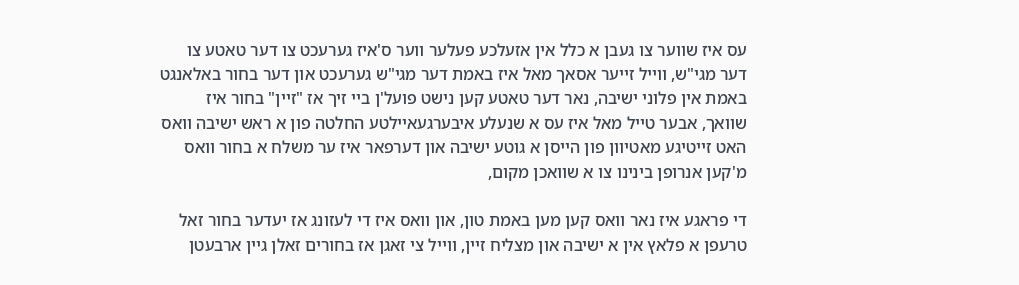עס איז שווער צו געבן א כלל אין אזעלכע פעלער ווער ס'איז גערעכט צו דער טאטע צו דער מגי"ש, ווייל זייער אסאך מאל איז באמת דער מגי"ש גערעכט און דער בחור באלאנגט באמת אין פלוני ישיבה, נאר דער טאטע קען נישט פועל'ן ביי זיך אז "זיין" בחור איז שוואך, אבער טייל מאל איז עס א שנעלע איבערגעאיילטע החלטה פון א ראש ישיבה וואס האט זייטיגע מאטיוון פון הייסן א גוטע ישיבה און דערפאר איז ער משלח א בחור וואס מ'קען אנרופן בינינו צו א שוואכן מקום,

די פראגע איז נאר וואס קען מען באמת טון, און וואס איז די לעזונג אז יעדער בחור זאל טרעפן א פלאץ אין א ישיבה און מצליח זיין, ווייל צי זאגן אז בחורים זאלן גיין ארבעטן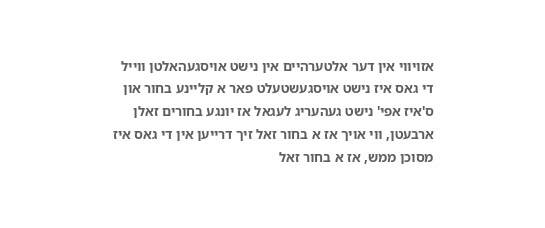אזויווי אין דער אלטערהיים אין נישט אויסגעהאלטן ווייל די גאס איז נישט אויסגעשטעלט פאר א קליינע בחור און ס'איז אפי' נישט געהעריג לעגאל אז יונגע בחורים זאלן ארבעטן, ווי אויך אז א בחור זאל זיך דרייען אין די גאס איז מסוכן ממש, אז א בחור זאל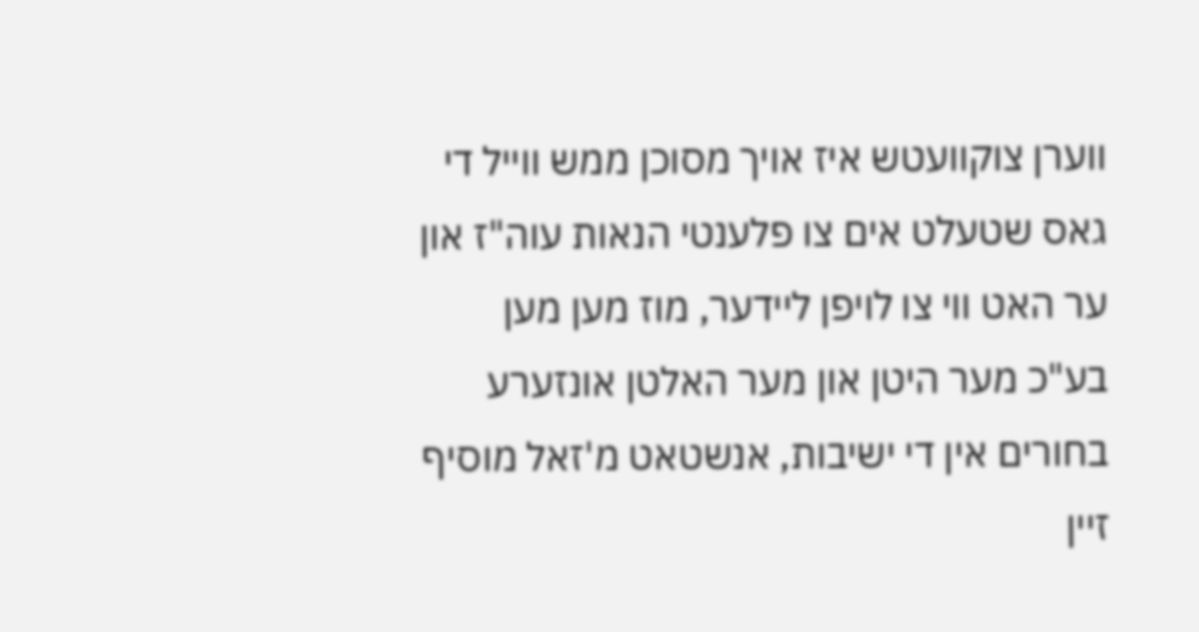ווערן צוקוועטש איז אויך מסוכן ממש ווייל די גאס שטעלט אים צו פלענטי הנאות עוה"ז און ער האט ווי צו לויפן ליידער, מוז מען מען בע"כ מער היטן און מער האלטן אונזערע בחורים אין די ישיבות, אנשטאט מ'זאל מוסיף זיין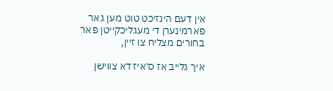אין דעם הינזיכט טוט מען גאר פארמינערן די מעגליכקייטן פאר בחורים מצליח צו זיין,

איך גלייב אז ס'איז דא צווישן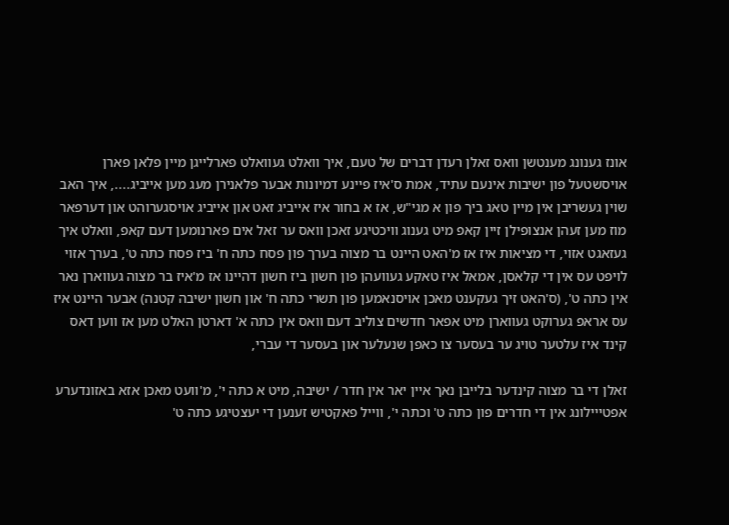אונז גענונג מענטשן וואס זאלן רעדן דברים של טעם, איך וואלט געוואלט פארלייגן מיין פלאן פארן אויסשטעל פון ישיבות אינעם עתיד, אמת ס'איז פיינע דמיונות אבער פלאנירן מעג מען אייביג...., איך האב שוין געשריבן אין מיין טאג ביך פון א מגי"ש, אז א בחור איז אייביג זאט און אייביג אויסגערוהט און דערפאר מוז מען זעהן אנצופילן זיין קאפ מיט גענוג וויכטיגע זאכן וואס ער זאל אים פארנומען דעם קאפ, וואלט איך געזאגט אזוי, די מציאות איז אז מ'האט היינט בר מצוה בערך פון פסח כתה ח' ביז פסח כתה ט', בערך אזוי לויפט עס אין די קלאסן, אמאל איז טאקע געוועהן פון חשון ביז חשון דהיינו אז מ'איז בר מצוה געווארן נאר אין כתה ט', (ס'האט זיך געקענט מאכן אויסנאמען פון תשרי כתה ח' און חשון ישיבה קטנה) אבער היינט איז עס אראפ גערוקט געווארן מיט אפאר חדשים צוליב דעם וואס אין כתה א' דארטן האלט מען אז ווען דאס קינד איז עלטער טויג ער בעסער צו כאפן שנעלער און בעסער די עברי,

זאלן די בר מצוה קינדער בלייבן נאך איין יאר אין חדר / ישיבה, מיט א כתה י', מ'וועט מאכן אזא באזונדערע אפטייילונג אין די חדרים פון כתה ט' וכתה י', ווייל פאקטיש זענען די יעצטיגע כתה ט'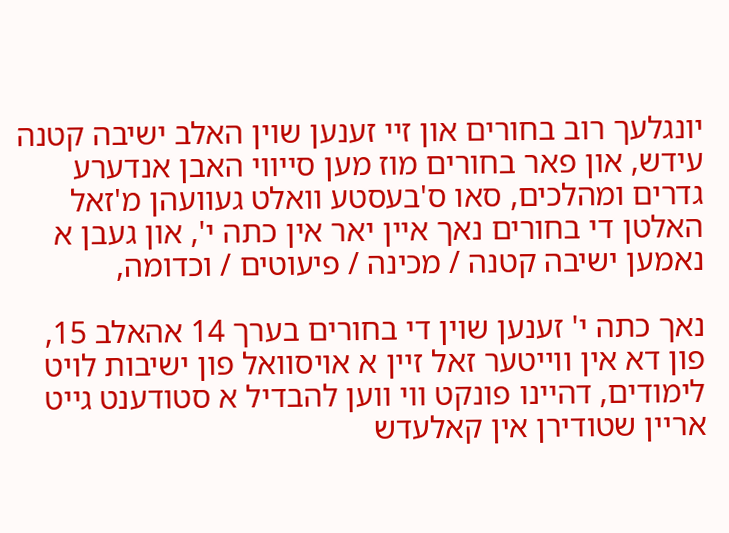יונגלעך רוב בחורים און זיי זענען שוין האלב ישיבה קטנה עידש, און פאר בחורים מוז מען סייווי האבן אנדערע גדרים ומהלכים, סאו ס'בעסטע וואלט געוועהן מ'זאל האלטן די בחורים נאך איין יאר אין כתה י', און געבן א נאמען ישיבה קטנה / מכינה / פיעוטים / וכדומה,

נאך כתה י' זענען שוין די בחורים בערך 14 אהאלב 15, פון דא אין ווייטער זאל זיין א אויסוואל פון ישיבות לויט לימודים, דהיינו פונקט ווי ווען להבדיל א סטודענט גייט אריין שטודירן אין קאלעדש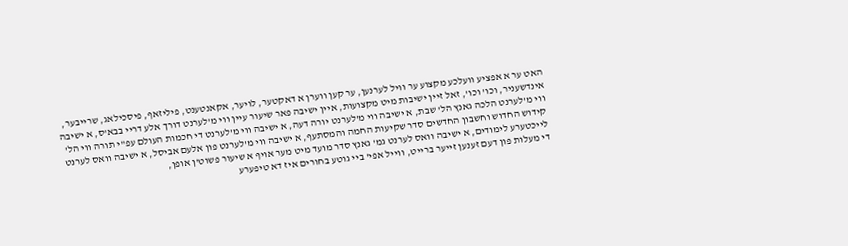האט ער א אפציע וועלכע מקצוע ער וויל לערנען, ער קען ווערן א דאקטער, לויער, אקאנטענט, פיליזאף, פיסכילאג, שרייבער, אינדשעניר, וכו' וכו', זאל זיין ישיבות מיט מקצועות, איין ישיבה פאר שיעור עיין ווי מ'לערנט דורך אלע דריי בבא'ס, א ישיבה ווי מ'לערנט הלכה גאנץ הל' שבת, א ישיבה ווי מ'לערנט יורה דעה, א ישיבה ווי מ'לערנט די חכמות העולם עפ"י תורה ווי הל' קידוש החדוש וחשבון החדשים סדר שקיעות החמה והמסתעף, א ישיבה ווי מ'לערנט פון אלעם אביסל, א ישיבה וואס לערנט לייכטערע לימודים, א ישיבה וואס לערנט גמ' גאנץ סדר מועד מיט מער אויף א שיעור פשוט'ן אופן,
די מעלות פון דעם זענען זייער ברייט, ווייל אפי' ביי גוטע בחורים איז דא טיפערע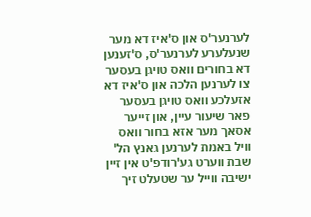לערנער'ס און ס'איז דא מער שנעלערע לערנער'ס, ס'זענען דא בחורים וואס טויגן בעסער צו לערנען הלכה און ס'איז דא אזעלכע וואס טויגן בעסער פאר שיעור עיין, און זייער אסאך מער אזא בחור וואס וויל באמת לערנען גאנץ הל' שבת ווערט גע'רודפ'ט אין זיין ישיבה ווייל ער שטעלט זיך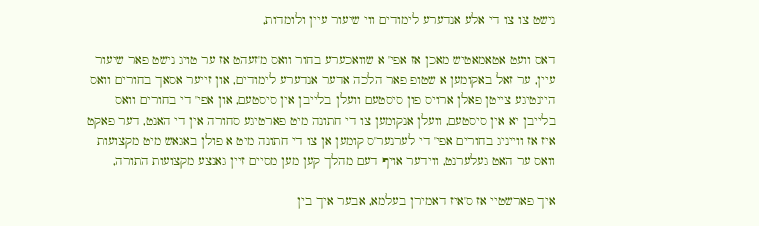נישט צו צו די אלע אנדערע לימודים ווי שיעור עיין ולומדות,

דאס וועט אטאמאטיש מאכן אז אפי' א שוואכערע בחור וואס מ'זעהט אז ער טויג נישט פאר שיעור עיין, ער זאל באקומען א שטופ פאר הלכה אדער אנדערע לימודים, און זייער אסאך בחורים וואס היינטיגע צייטן פאלן ארויס פון סיסטעם וועלן בלייבן אין סיסטעם, און אפי' די בחורים וואס בלייבן יא אין סיסטעם, וועלן אנקומען צו די חתונה מיט פארטיגע סחורה אין די האנט, דער פאקט איז אז ווייניג בחורים אפי' די לערנער'ס קומען אן צו די חתונה מיט א פולן באגאש מיט מקצועות וואס ער האט געלערנט, ווידער אויף דעם מהלך קען מען מסיים זיין גאנצע מקצועות התורה,

איך פארשטיי אז ס'איז דאמירן בעלמא, אבער איך בין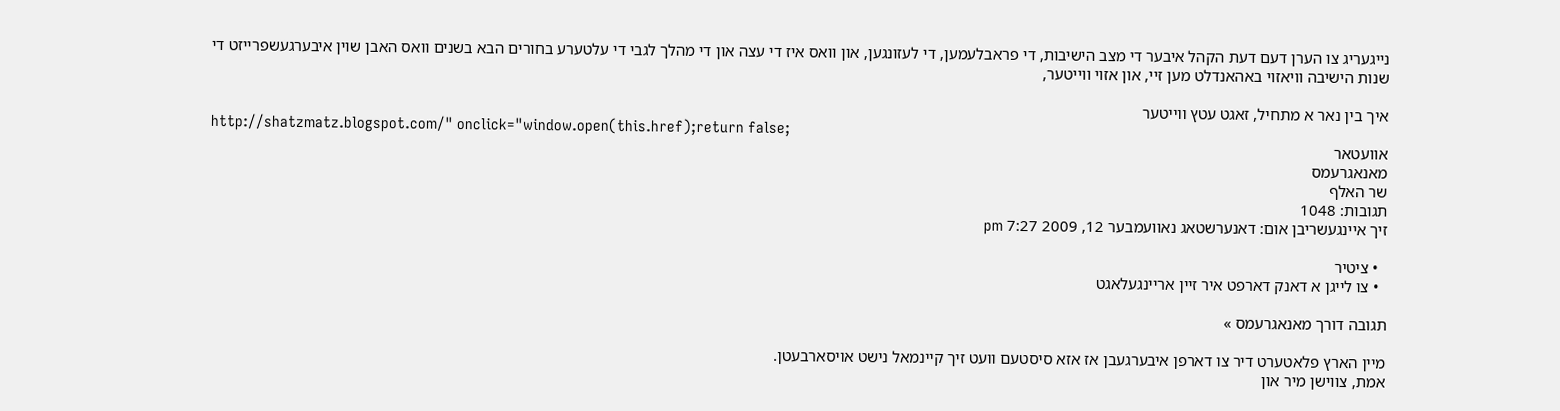נייגעריג צו הערן דעם דעת הקהל איבער די מצב הישיבות, די פראבלעמען, די לעזונגען, און וואס איז די עצה און די מהלך לגבי די עלטערע בחורים הבא בשנים וואס האבן שוין איבערגעשפרייזט די שנות הישיבה וויאזוי באהאנדלט מען זיי, און אזוי ווייטער,

איך בין נאר א מתחיל, זאגט עטץ ווייטער
http://shatzmatz.blogspot.com/" onclick="window.open(this.href);return false;
אוועטאר
מאנאגרעמס
שר האלף
תגובות: 1048
זיך איינגעשריבן אום: דאנערשטאג נאוועמבער 12, 2009 7:27 pm

  • ציטיר
  • צו לייגן א דאנק דארפט איר זיין אריינגעלאגט

תגובה דורך מאנאגרעמס »

מיין הארץ פלאטערט דיר צו דארפן איבערגעבן אז אזא סיסטעם וועט זיך קיינמאל נישט אויסארבעטן.
אמת, צווישן מיר און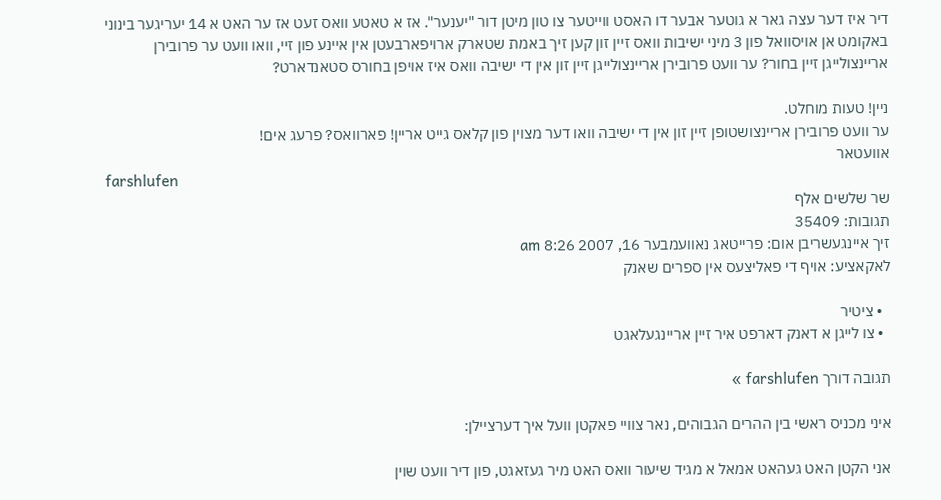דיר איז דער עצה גאר א גוטער אבער דו האסט ווייטער צו טון מיטן דור "יענער". אז א טאטע וואס זעט אז ער האט א 14 יעריגער בינוני באקומט אן אויסוואל פון 3 מיני ישיבות וואס זיין זון קען זיך באמת שטארק ארויפארבעטן אין איינע פון זיי, וואו וועט ער פרובירן אריינצולייגן זיין בחור? ער וועט פרובירן אריינצולייגן זיין זון אין די ישיבה וואס איז אויפן בחורס סטאנדארט?

ניין! טעות מוחלט.
ער וועט פרובירן אריינצושטופן זיין זון אין די ישיבה וואו דער מצוין פון קלאס גייט אריין! פארוואס? פרעג אים!
אוועטאר
farshlufen
שר שלשים אלף
תגובות: 35409
זיך איינגעשריבן אום: פרייטאג נאוועמבער 16, 2007 8:26 am
לאקאציע: אויף די פאליצעס אין ספרים שאנק

  • ציטיר
  • צו לייגן א דאנק דארפט איר זיין אריינגעלאגט

תגובה דורך farshlufen »

איני מכניס ראשי בין ההרים הגבוהים, נאר צוויי פאקטן וועל איך דערציילן:

אני הקטן האט געהאט אמאל א מגיד שיעור וואס האט מיר געזאגט, פון דיר וועט שוין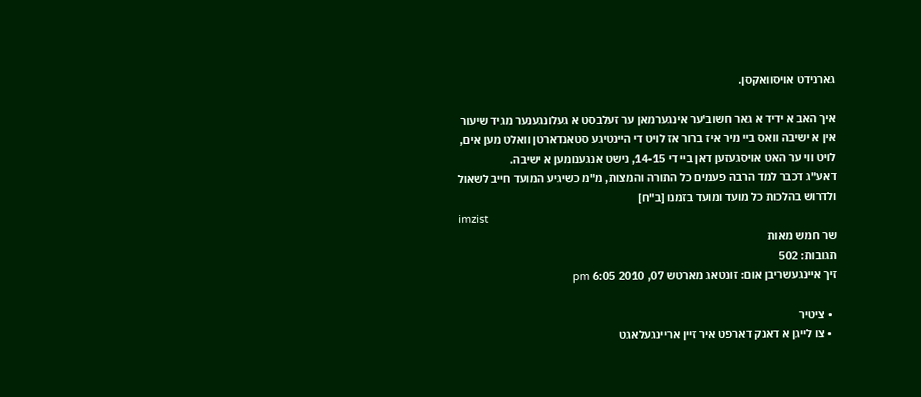גארנידט אויסוואקסן.

איך האב א ידיד א גאר חשוב'ער אינגערמאן ער זעלבסט א געלונגענער מגיד שיעור אין א ישיבה וואס ביי מיר איז ברור אז לויט די היינטיגע סטאנדארטן וואלט מען אים, לויט ווי ער האט אויסגעזען דאן ביי די 14-15, נישט אנגענומען א ישיבה.
דאע"ג דכבר למד הרבה פעמים כל התורה והמצות, מ"מ כשיגיע המועד חייב לשאול ולדרוש בהלכות כל מועד ומועד בזמנו [ב"ח]
imzist
שר חמש מאות
תגובות: 502
זיך איינגעשריבן אום: זונטאג מארטש 07, 2010 6:05 pm

  • ציטיר
  • צו לייגן א דאנק דארפט איר זיין אריינגעלאגט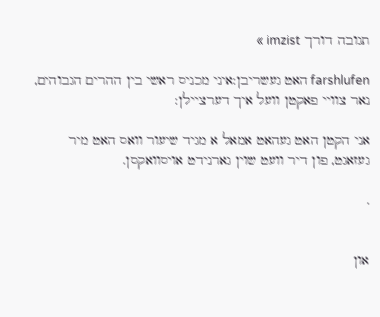תגובה דורך imzist »

farshlufen האט געשריבן:איני מכניס ראשי בין ההרים הגבוהים, נאר צוויי פאקטן וועל איך דערציילן:

אני הקטן האט געהאט אמאל א מגיד שיעור וואס האט מיר געזאגט, פון דיר וועט שוין גארנידט אויסוואקסן.

.


און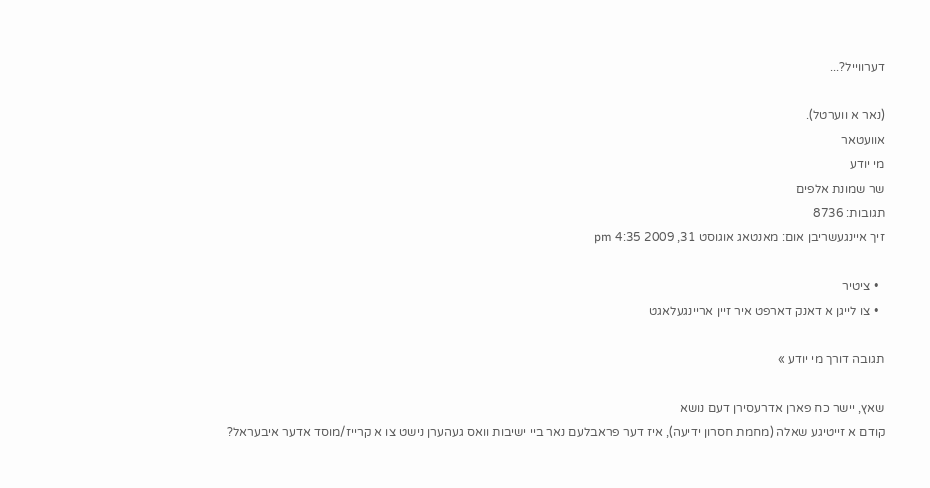דערווייל?...

(נאר א ווערטל).
אוועטאר
מי יודע
שר שמונת אלפים
תגובות: 8736
זיך איינגעשריבן אום: מאנטאג אוגוסט 31, 2009 4:35 pm

  • ציטיר
  • צו לייגן א דאנק דארפט איר זיין אריינגעלאגט

תגובה דורך מי יודע »

שאץ, יישר כח פארן אדרעסירן דעם נושא
קודם א זייטיגע שאלה (מחמת חסרון ידיעה), איז דער פראבלעם נאר ביי ישיבות וואס געהערן נישט צו א קרייז/מוסד אדער איבעראל?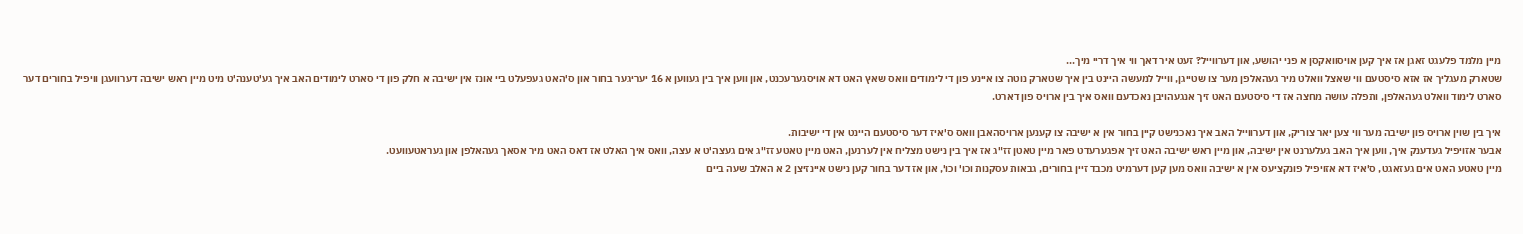מיין מלמד פלעגט זאגן אז איך קען אויסוואקסן א פני יהושע, און דערווייל? זעט איר דאך ווי איך דריי מיך...
שטארק מעגליך אז אזא סיסטעם ווי שאצל וואלט מיר געהאלפן מער צו שטייגן, ווייל למעשה היינט בין איך שטארק נוטה צו איינע פון די לימודים וואס שאץ האט דא אויסגערעכנט, און ווען איך בין געווען א 16 יעריגער בחור און ס'האט געפעלט ביי אונז אין ישיבה א חלק פון די סארט לימודים האב איך גע'טענה'ט מיט מיין ראש ישיבה דערוועגן וויפיל בחורים דער סארט לימוד וואלט געהאלפן, ותפלה עושה מחצה אז די סיסטעם האט זיך אנגעהויבן נאכדעם וואס איך בין ארויס פון דארט.

איך בין שוין ארויס פון ישיבה מער ווי צען יאר צוריק, און דערווייל האב איך נאכנישט קיין בחור אין א ישיבה צו קענען ארויסהאבן וואס ס'איז דער סיסטעם היינט אין די ישיבות.
אבער אזויפיל געדענק איך, ווען איך האב געלערנט אין ישיבה, און מיין ראש ישיבה האט זיך אפגערעדט פאר מיין טאטן זז"ג אז איך בין נישט מצליח אין לערנען, האט מיין טאטע זז"ג אים געצה'ט א עצה, וואס איך האלט אז דאס האט מיר אסאך געהאלפן און געראטעוועט.
מיין טאטע האט אים געזאגט, ס'איז דא אזויפיל פונקציעס אין א ישיבה וואס מען קען דערמיט מכבד זיין בחורים, גבאות עסקנות וכו' וכו', און אז דער בחור קען נישט איינזיצן 2 א האלב שעה ביים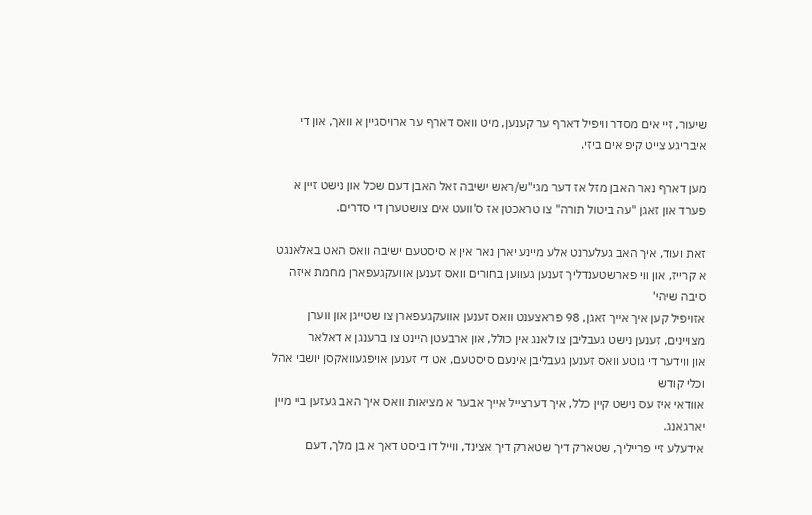שיעור, זיי אים מסדר וויפיל דארף ער קענען, מיט וואס דארף ער ארויסגיין א וואך, און די איבריגע צייט קיפ אים ביזי.

מען דארף נאר האבן מזל אז דער מגי"ש/ראש ישיבה זאל האבן דעם שכל און נישט זיין א פערד און זאגן "עה ביטול תורה" צו טראכטן אז ס'וועט אים צושטערן די סדרים.

זאת ועוד, איך האב געלערנט אלע מיינע יארן נאר אין א סיסטעם ישיבה וואס האט באלאנגט א קרייז, און ווי פארשטענדליך זענען געווען בחורים וואס זענען אוועקגעפארן מחמת איזה סיבה שיהי'
אזויפיל קען איך אייך זאגן, 98 פראצענט וואס זענען אוועקגעפארן צו שטייגן און ווערן מצויינים, זענען נישט געבליבן צו לאנג אין כולל, און ארבעטן היינט צו ברענגן א דאלאר
און ווידער די גוטע וואס זענען געבליבן אינעם סיסטעם, אט די זענען אויפגעוואקסן יושבי אהל וכלי קודש
אוודאי איז עס נישט קיין כלל, איך דערצייל אייך אבער א מציאות וואס איך האב געזען ביי מיין יארגאנג.
אידעלע זיי פרייליך, שטארק דיך שטארק דיך אצינד, ווייל דו ביסט דאך א בן מלך, דעם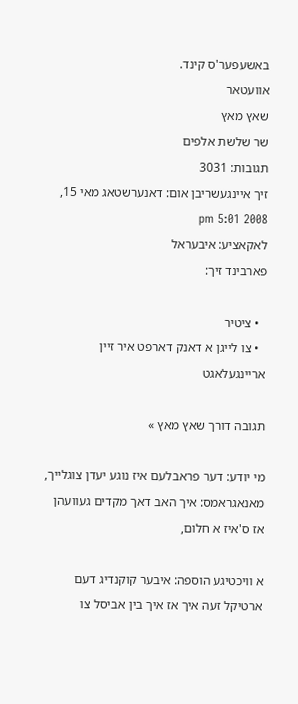באשעפער'ס קינד.
אוועטאר
שאץ מאץ
שר שלשת אלפים
תגובות: 3031
זיך איינגעשריבן אום: דאנערשטאג מאי 15, 2008 5:01 pm
לאקאציע: איבעראל
פארבינד זיך:

  • ציטיר
  • צו לייגן א דאנק דארפט איר זיין אריינגעלאגט

תגובה דורך שאץ מאץ »

מי יודע: דער פראבלעם איז נוגע יעדן צוגלייך,
מאנאגראמס: איך האב דאך מקדים געוועהן אז ס'איז א חלום,

א וויכטיגע הוספה: איבער קוקנדיג דעם ארטיקל זעה איך אז איך בין אביסל צו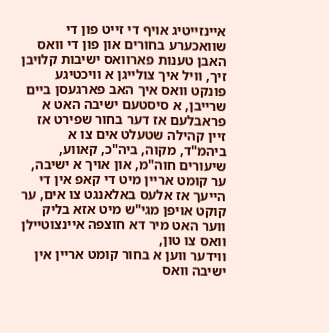איינזייטיג אויף די זייט פון די שוואכערע בחורים און פון די וואס האבן טענות פארוואס ישיבות קלויבן זיך, וויל איך צולייגן א וויכטיגע פונקט וואס איך האב פארגעסן ביים שרייבן, א סיסטעם ישיבה האט א פראבלעם אז דער בחור שפירט אז זיין קהילה שטעלט אים צו א ביהמ"ד, מקוה, ביה"כ, קאווע, שיעורים חוה"מ, און אויך א ישיבה, ער קומט אריין מיט די קאפ אין די הייעך אז אלעס באלאנגט צו אים, ער קוקט אויפן מגי"ש מיט אזא בליק ווער האט מיר דא חוצפה איינצוטיילן וואס צו טון,
ווידער ווען א בחור קומט אריין אין ישיבה וואס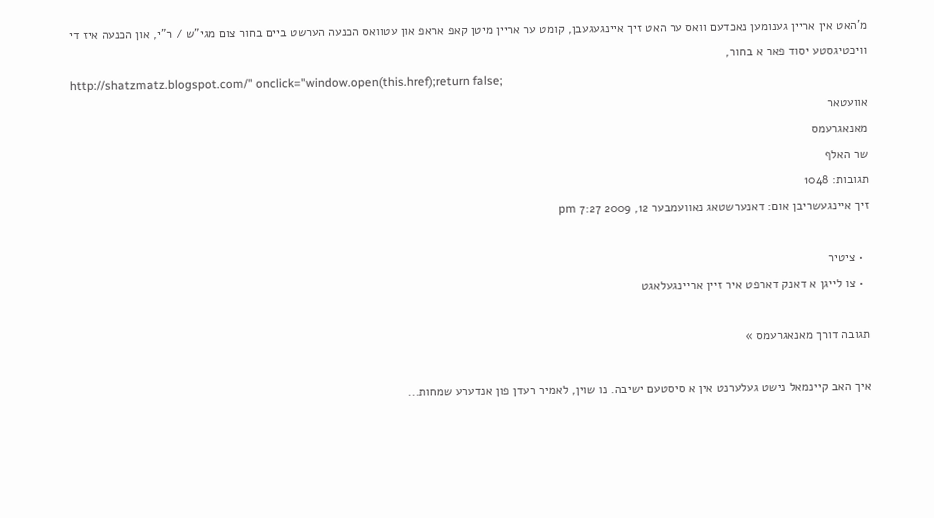מ'האט אין אריין גענומען נאכדעם וואס ער האט זיך איינגעגעבן, קומט ער אריין מיטן קאפ אראפ און עטוואס הכנעה הערשט ביים בחור צום מגי"ש / ר"י, און הכנעה איז די וויכטיגסטע יסוד פאר א בחור,
http://shatzmatz.blogspot.com/" onclick="window.open(this.href);return false;
אוועטאר
מאנאגרעמס
שר האלף
תגובות: 1048
זיך איינגעשריבן אום: דאנערשטאג נאוועמבער 12, 2009 7:27 pm

  • ציטיר
  • צו לייגן א דאנק דארפט איר זיין אריינגעלאגט

תגובה דורך מאנאגרעמס »

איך האב קיינמאל נישט געלערנט אין א סיסטעם ישיבה. נו שוין, לאמיר רעדן פון אנדערע שמחות...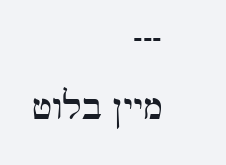---
מיין בלוט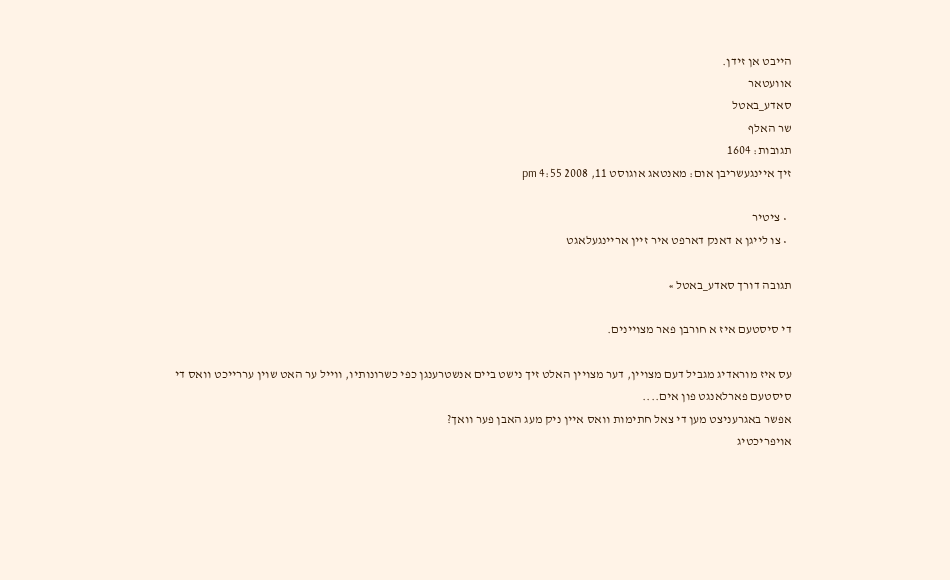הייבט אן זידן.
אוועטאר
סאדע_באטל
שר האלף
תגובות: 1604
זיך איינגעשריבן אום: מאנטאג אוגוסט 11, 2008 4:55 pm

  • ציטיר
  • צו לייגן א דאנק דארפט איר זיין אריינגעלאגט

תגובה דורך סאדע_באטל »

די סיסטעם איז א חורבן פאר מצויינים.

עס איז מוראדיג מגביל דעם מצויין, דער מצויין האלט זיך נישט ביים אנשטרענגן כפי כשרונותיו, ווייל ער האט שוין עררייכט וואס די סיסטעם פארלאנגט פון אים....
אפשר באגרעניצט מען די צאל חתימות וואס איין ניק מעג האבן פער וואך?
אויפריכטיג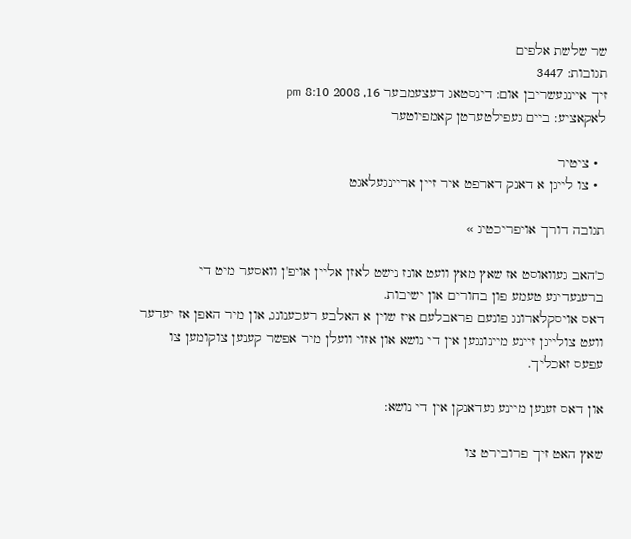שר שלשת אלפים
תגובות: 3447
זיך איינגעשריבן אום: דינסטאג דעצעמבער 16, 2008 8:10 pm
לאקאציע: ביים געפילטערטן קאמפיוטער

  • ציטיר
  • צו לייגן א דאנק דארפט איר זיין אריינגעלאגט

תגובה דורך אויפריכטיג »

כ'האב געוואוסט אז שאץ מאץ וועט אונז נישט לאזן אליין אויפ'ן וואסער מיט די ברענעדיגע טעמע פון בחורים און ישיבות.
דאס אויסקלארונג פונעם פראבלעם איז שוין א האלבע רעכענונג, און מיר האפן אז יעדער וועט צולייגן זיינע מיינונגען אין די נושא און אזוי וועלן מיר אפשר קענען צוקומען צו עפעס זאכליך.

און דאס זענען מיינע געדאנקן אין די נושא:

שאץ האט זיך פרובירט צו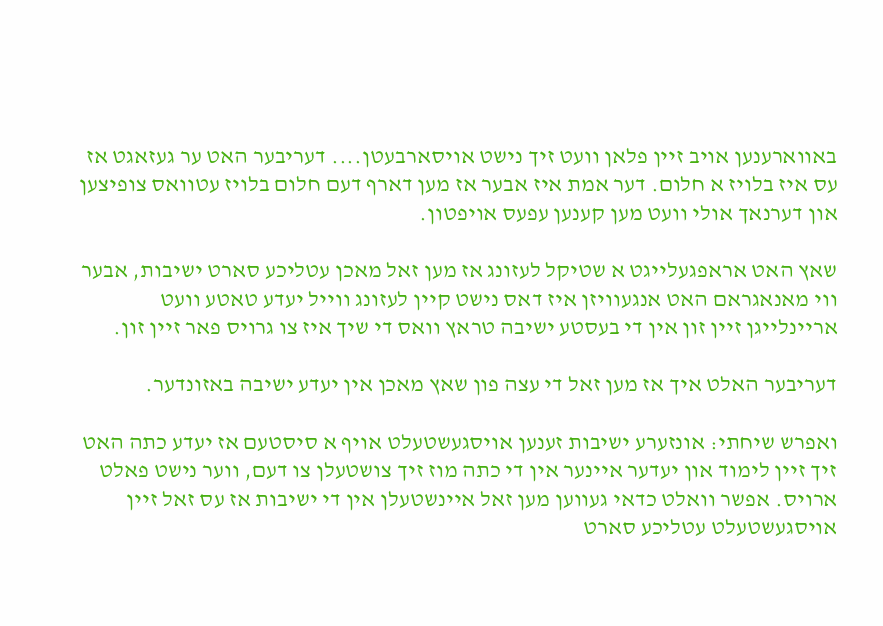באווארענען אויב זיין פלאן וועט זיך נישט אויסארבעטן.... דעריבער האט ער געזאגט אז עס איז בלויז א חלום. דער אמת איז אבער אז מען דארף דעם חלום בלויז עטוואס צופיצען און דערנאך אולי וועט מען קענען עפעס אויפטון.

שאץ האט אראפגעלייגט א שטיקל לעזונג אז מען זאל מאכן עטליכע סארט ישיבות, אבער ווי מאנאגראם האט אנגעוויזן איז דאס נישט קיין לעזונג ווייל יעדע טאטע וועט אריינלייגן זיין זון אין די בעסטע ישיבה טראץ וואס די שיך איז צו גרויס פאר זיין זון.

דעריבער האלט איך אז מען זאל די עצה פון שאץ מאכן אין יעדע ישיבה באזונדער.

ואפרש שיחתי: אונזערע ישיבות זענען אויסגעשטעלט אויף א סיסטעם אז יעדע כתה האט זיך זיין לימוד און יעדער איינער אין די כתה מוז זיך צושטעלן צו דעם, ווער נישט פאלט ארויס. אפשר וואלט כדאי געווען מען זאל איינשטעלן אין די ישיבות אז עס זאל זיין אויסגעשטעלט עטליכע סארט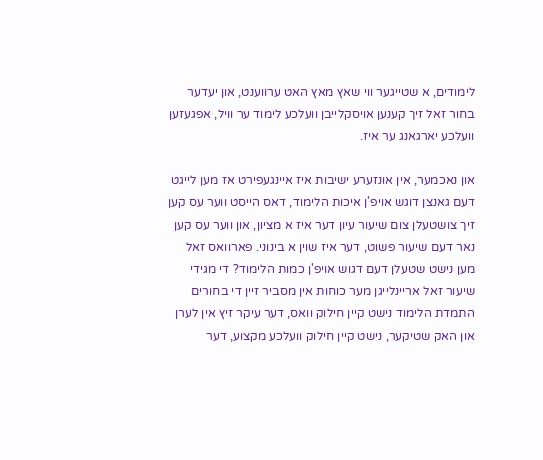לימודים, א שטייגער ווי שאץ מאץ האט ערווענט, און יעדער בחור זאל זיך קענען אויסקלייבן וועלכע לימוד ער וויל, אפגעזען וועלכע יארגאנג ער איז.

און נאכמער, אין אונזערע ישיבות איז איינגעפירט אז מען לייגט דעם גאנצן דוגש אויפ'ן איכות הלימוד, דאס הייסט ווער עס קען זיך צושטעלן צום שיעור עיון דער איז א מציון, און ווער עס קען נאר דעם שיעור פשוט, דער איז שוין א בינוני. פארוואס זאל מען נישט שטעלן דעם דגוש אויפ'ן כמות הלימוד? די מגידי שיעור זאל אריינלייגן מער כוחות אין מסביר זיין די בחורים התמדת הלימוד נישט קיין חילוק וואס, דער עיקר זיץ אין לערן און האק שטיקער, נישט קיין חילוק וועלכע מקצוע, דער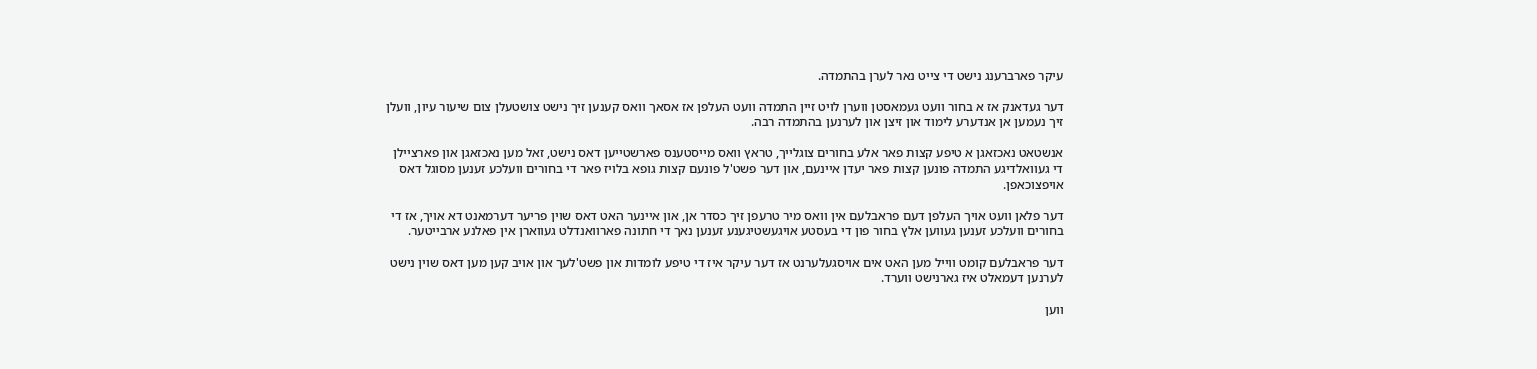עיקר פארברענג נישט די צייט נאר לערן בהתמדה.

דער געדאנק אז א בחור וועט געמאסטן ווערן לויט זיין התמדה וועט העלפן אז אסאך וואס קענען זיך נישט צושטעלן צום שיעור עיון, וועלן זיך נעמען אן אנדערע לימוד און זיצן און לערנען בהתמדה רבה.

אנשטאט נאכזאגן א טיפע קצות פאר אלע בחורים צוגלייך, טראץ וואס מייסטענס פארשטייען דאס נישט, זאל מען נאכזאגן און פארציילן די געוואלדיגע התמדה פונען קצות פאר יעדן איינעם, און דער פשט'ל פונעם קצות גופא בלויז פאר די בחורים וועלכע זענען מסוגל דאס אויפצוכאפן.

דער פלאן וועט אויך העלפן דעם פראבלעם אין וואס מיר טרעפן זיך כסדר אן, און איינער האט דאס שוין פריער דערמאנט דא אויך, אז די בחורים וועלכע זענען געווען אלץ בחור פון די בעסטע אויגעשטיגענע זענען נאך די חתונה פארוואנדלט געווארן אין פאלנע ארבייטער.

דער פראבלעם קומט ווייל מען האט אים אויסגעלערנט אז דער עיקר איז די טיפע לומדות און פשט'לעך און אויב קען מען דאס שוין נישט לערנען דעמאלט איז גארנישט ווערד.

ווען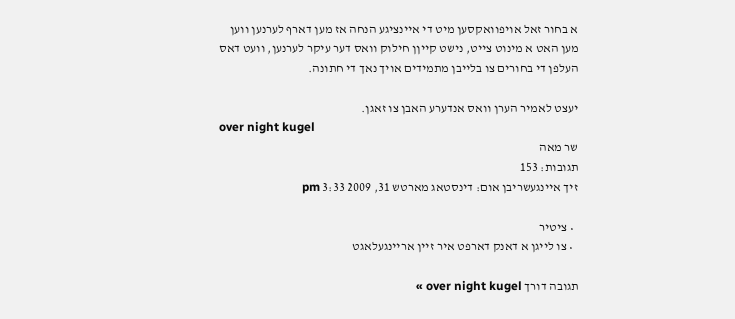א בחור זאל אויפוואקסען מיט די איינציגע הנחה אז מען דארף לערנען ווען מען האט א מינוט צייט, נישט קייןן חילוק וואס דער עיקר לערנען, וועט דאס העלפן די בחורים צו בלייבן מתמידים אויך נאך די חתונה.

יעצט לאמיר הערן וואס אנדערע האבן צו זאגן.
over night kugel
שר מאה
תגובות: 153
זיך איינגעשריבן אום: דינסטאג מארטש 31, 2009 3:33 pm

  • ציטיר
  • צו לייגן א דאנק דארפט איר זיין אריינגעלאגט

תגובה דורך over night kugel »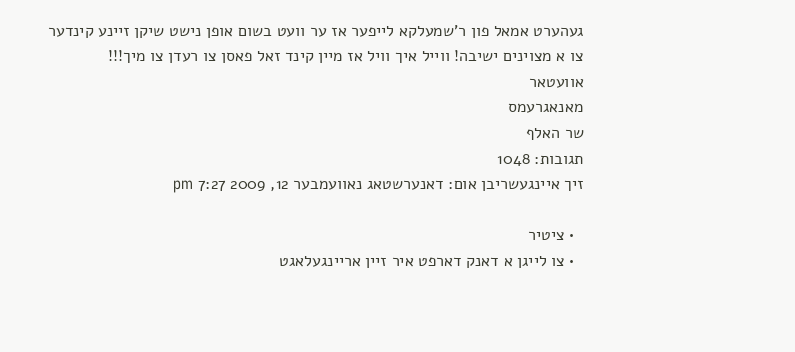געהערט אמאל פון ר'שמעלקא לייפער אז ער וועט בשום אופן נישט שיקן זיינע קינדער צו א מצוינים ישיבה! ווייל איך וויל אז מיין קינד זאל פאסן צו רעדן צו מיך!!!
אוועטאר
מאנאגרעמס
שר האלף
תגובות: 1048
זיך איינגעשריבן אום: דאנערשטאג נאוועמבער 12, 2009 7:27 pm

  • ציטיר
  • צו לייגן א דאנק דארפט איר זיין אריינגעלאגט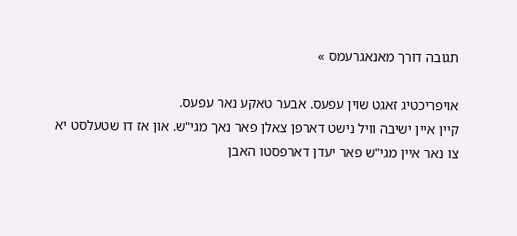תגובה דורך מאנאגרעמס »

אויפריכטיג זאגט שוין עפעס. אבער טאקע נאר עפעס.
קיין איין ישיבה וויל נישט דארפן צאלן פאר נאך מגי"ש. און אז דו שטעלסט יא צו נאר איין מגי"ש פאר יעדן דארפסטו האבן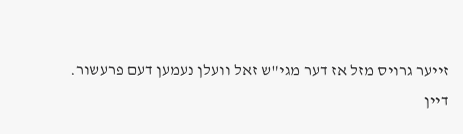זייער גרויס מזל אז דער מגי"ש זאל וועלן נעמען דעם פרעשור.
דיין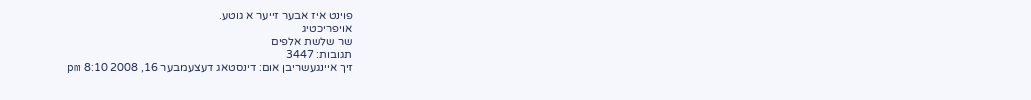פוינט איז אבער זייער א גוטע.
אויפריכטיג
שר שלשת אלפים
תגובות: 3447
זיך איינגעשריבן אום: דינסטאג דעצעמבער 16, 2008 8:10 pm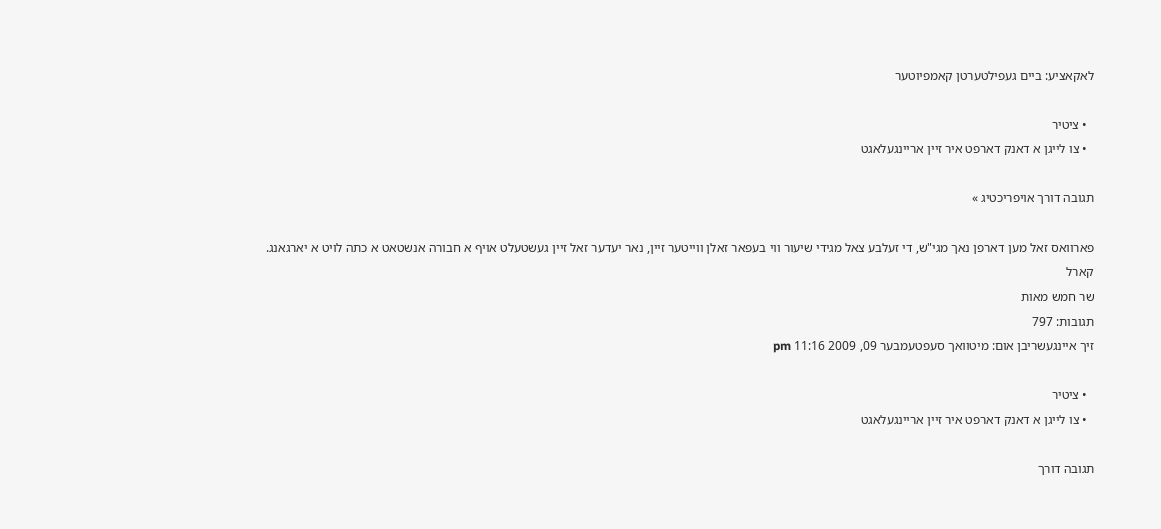לאקאציע: ביים געפילטערטן קאמפיוטער

  • ציטיר
  • צו לייגן א דאנק דארפט איר זיין אריינגעלאגט

תגובה דורך אויפריכטיג »

פארוואס זאל מען דארפן נאך מגי"ש, די זעלבע צאל מגידי שיעור ווי בעפאר זאלן ווייטער זיין, נאר יעדער זאל זיין געשטעלט אויף א חבורה אנשטאט א כתה לויט א יארגאנג.
קארל
שר חמש מאות
תגובות: 797
זיך איינגעשריבן אום: מיטוואך סעפטעמבער 09, 2009 11:16 pm

  • ציטיר
  • צו לייגן א דאנק דארפט איר זיין אריינגעלאגט

תגובה דורך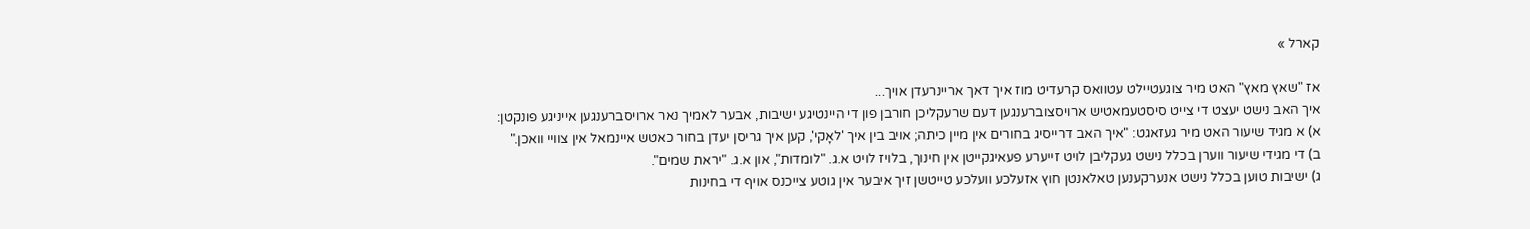קארל »

אז "שאץ מאץ" האט מיר צוגעטיילט עטוואס קרעדיט מוז איך דאך אריינרעדן אויך...
איך האב נישט יעצט די צייט סיסטעמאטיש ארויסצוברענגען דעם שרעקליכן חורבן פון די היינטיגע ישיבות, אבער לאמיך נאר ארויסברענגען אייניגע פונקטן:
א) א מגיד שיעור האט מיר געזאגט: "איך האב דרייסיג בחורים אין מיין כיתה; אויב בין איך 'לאָקי', קען איך גריסן יעדן בחור כאטש איינמאל אין צוויי וואכן."
ב) די מגידי שיעור ווערן בכלל נישט געקליבן לויט זייערע פעאיגקייטן אין חינוך, בלויז לויט א.ג. "לומדות", און א.ג. "יראת שמים".
ג) ישיבות טוען בכלל נישט אנערקענען טאלאנטן חוץ אזעלכע וועלכע טייטשן זיך איבער אין גוטע צייכנס אויף די בחינות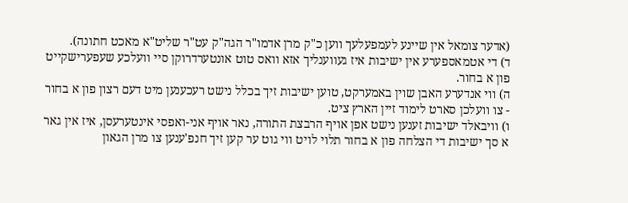(אדער צומאל אין שיינע לעמפעלעך ווען כ"ק מרן אדמו"ר הגה"ק עט"ר שליט"א מאכט חתונה).
ד) די אטמאספערע אין ישיבות איז געווענליך אזא וואס טוט אונטערדרוקן סיי וועלכע שעפערישקייט פון א בחור.
ה) ווי אנדערע האבן שוין באמערקט, טוען ישיבות זיך בכלל נישט רעכענען מיט דעם רצון פון א בחור - צו וועלכן סארט לימוד זיין הארץ ציט.
ו) וויבאלד ישיבות זענען נישט אפן אויף הרבצת התורה, נאר אויף אני-ואפסי אינטערעסן, איז אין גאר א סך ישיבות די הצלחה פון א בחור תלוי לויט ווי גוט ער קען זיך חנפ'ענען צו מרן הגאון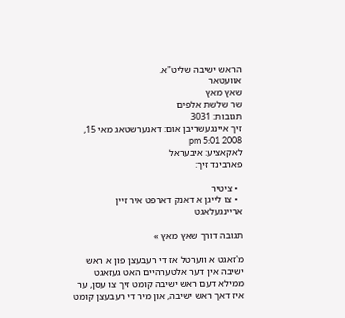הראש ישיבה שליט"א.
אוועטאר
שאץ מאץ
שר שלשת אלפים
תגובות: 3031
זיך איינגעשריבן אום: דאנערשטאג מאי 15, 2008 5:01 pm
לאקאציע: איבעראל
פארבינד זיך:

  • ציטיר
  • צו לייגן א דאנק דארפט איר זיין אריינגעלאגט

תגובה דורך שאץ מאץ »

מ'זאגט א ווערטל אז די רעבעצן פון א ראש ישיבה אין דער אלטערהיים האט געזאגט ממילא דעם ראש ישיבה קומט זיך צו עסן, ער איז דאך ראש ישיבה, און מיר די רעבעצן קומט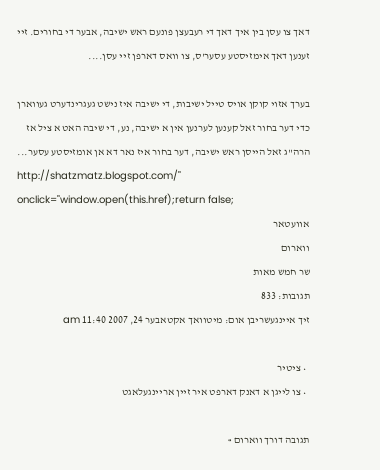דאך צו עסן בין איך דאך די רעבעצן פונעם ראש ישיבה, אבער די בחורים. זיי זענען דאך אימזיסטע עסער'ס, צו וואס דארפן זיי עסן....

בערך אזוי קוקן אויס טייל ישיבות, די ישיבה איז נישט געגרינדערט געווארן כדי דער בחור זאל קענען לערנען אין א ישיבה, נע, די שיבה האט א ציל אז הרה"ג זאל הייסן ראש ישיבה, דער בחור איז נאר דא אן אומזיסטע עסער...
http://shatzmatz.blogspot.com/" onclick="window.open(this.href);return false;
אוועטאר
ווארום
שר חמש מאות
תגובות: 833
זיך איינגעשריבן אום: מיטוואך אקטאבער 24, 2007 11:40 am

  • ציטיר
  • צו לייגן א דאנק דארפט איר זיין אריינגעלאגט

תגובה דורך ווארום »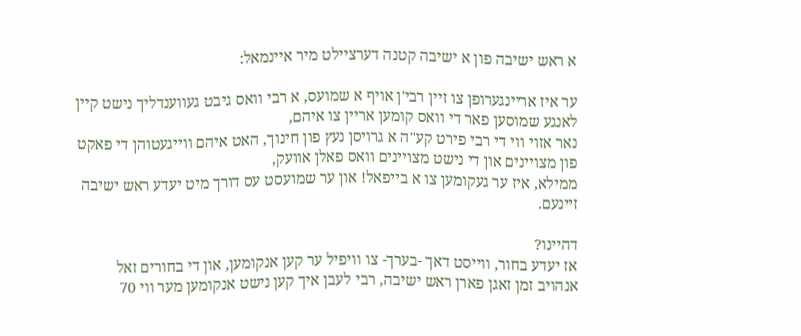א ראש ישיבה פון א ישיבה קטנה דערציילט מיר איינמאל:

ער איז אריינגערופן צו זיין רבי'ן אויף א שמועס, א רבי וואס גיבט געווענדליך נישט קיין לאנגע שמוסען פאר די וואס קומען אריין צו איהם,
נאר אזוי ווי די רבי פירט קע"ה א גרויסן נעץ פון חינוך, האט איהם ווייגעטוהן די פאקט פון מצויינים און די נישט מצויינים וואס פאלן אוועק,
ממילא, איז ער געקומען צו א בייפאל! און ער שמועסט עס דורך מיט יעדע ראש ישיבה זיינעם.

דהיינו?
אז יעדע בחור, ווייסט דאך -בערך- צו וויפיל ער קען אנקומען, און די בחורים זאל אנהויב זמן זאגן פארן ראש ישיבה, רבי לעבן איך קען נישט אנקומען מער ווי 70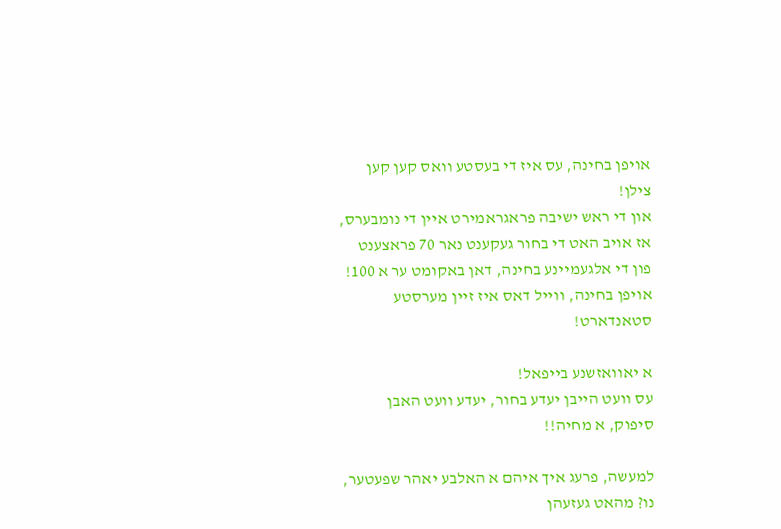אויפן בחינה, עס איז די בעסטע וואס קען קען צילן!
און די ראש ישיבה פראגראמירט איין די נומבערס, אז אויב האט די בחור געקענט נאר 70 פראצענט פון די אלגעמיינע בחינה, דאן באקומט ער א 100! אויפן בחינה, ווייל דאס איז זיין מערסטע סטאנדארט!

א יאוואזשנע בייפאל!
עס וועט הייבן יעדע בחור, יעדע וועט האבן סיפוק, א מחיה!!

למעשה, פרעג איך איהם א האלבע יאהר שפעטער, נו? מהאט געזעהן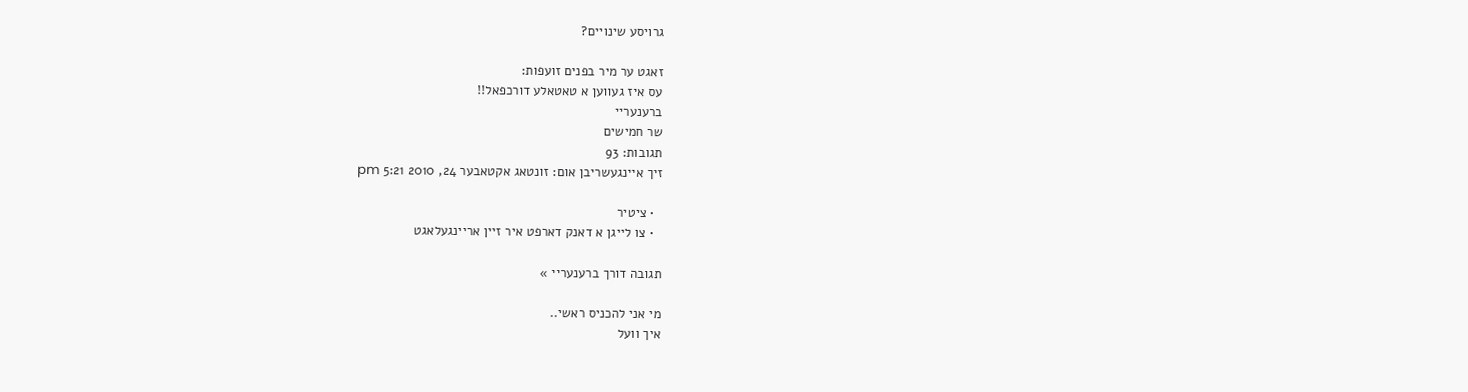גרויסע שינויים?

זאגט ער מיר בפנים זועפות:
עס איז געווען א טאטאלע דורכפאל!!
ברענעריי
שר חמישים
תגובות: 93
זיך איינגעשריבן אום: זונטאג אקטאבער 24, 2010 5:21 pm

  • ציטיר
  • צו לייגן א דאנק דארפט איר זיין אריינגעלאגט

תגובה דורך ברענעריי »

מי אני להכניס ראשי..
איך וועל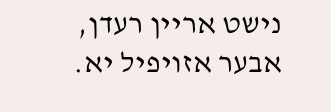נישט אריין רעדן, אבער אזויפיל יא.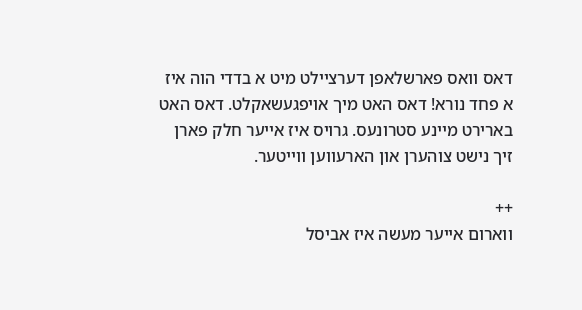דאס וואס פארשלאפן דערציילט מיט א בדדי הוה איז א פחד נורא! דאס האט מיך אויפגעשאקלט. דאס האט בארירט מיינע סטרונעס. גרויס איז אייער חלק פארן זיך נישט צוהערן און הארעווען ווייטער.

++
ווארום אייער מעשה איז אביסל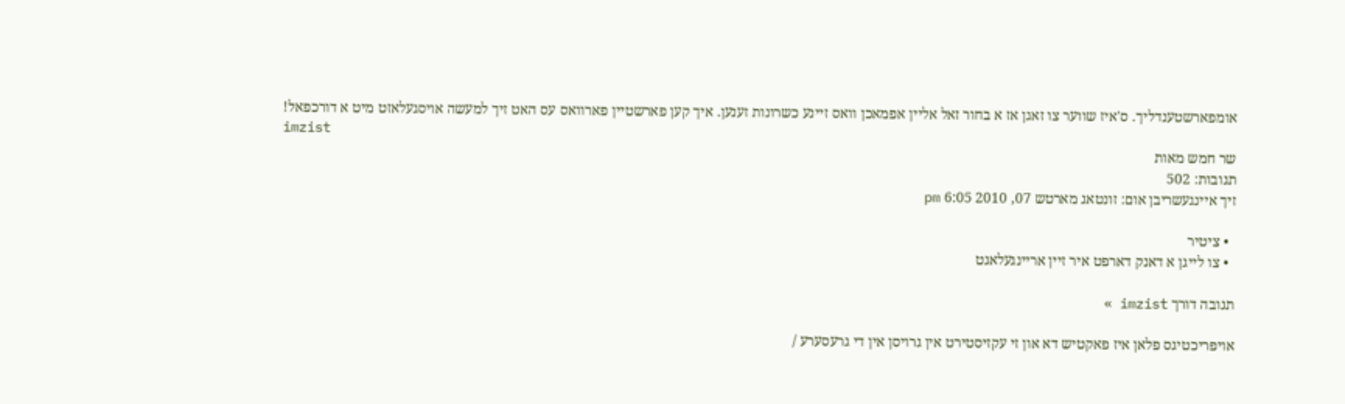אומפארשטענדליך. ס'איז שווער צו זאגן אז א בחור זאל אליין אפמאכן וואס זיינע כשרונות זענען. איך קען פארשטיין פארוואס עס האט זיך למעשה אויסגעלאזט מיט א דורכפאל!
imzist
שר חמש מאות
תגובות: 502
זיך איינגעשריבן אום: זונטאג מארטש 07, 2010 6:05 pm

  • ציטיר
  • צו לייגן א דאנק דארפט איר זיין אריינגעלאגט

תגובה דורך imzist »

אויפריכטיגס פלאן איז פאקטיש דא און זי עקזיסטירט אין גרויסן אין די גרעסערע /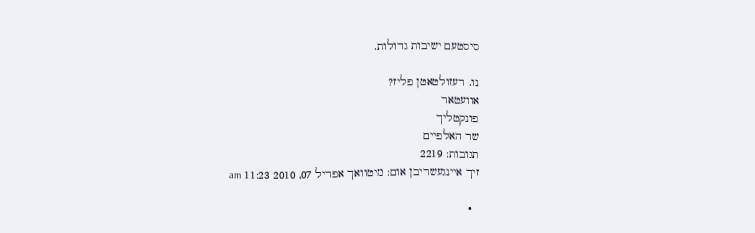סיסטעם ישיבות גדולות.

נו. רעזולטאטן פליז?
אוועטאר
פונקטליך
שר האלפיים
תגובות: 2219
זיך איינגעשריבן אום: מיטוואך אפריל 07, 2010 11:23 am

  •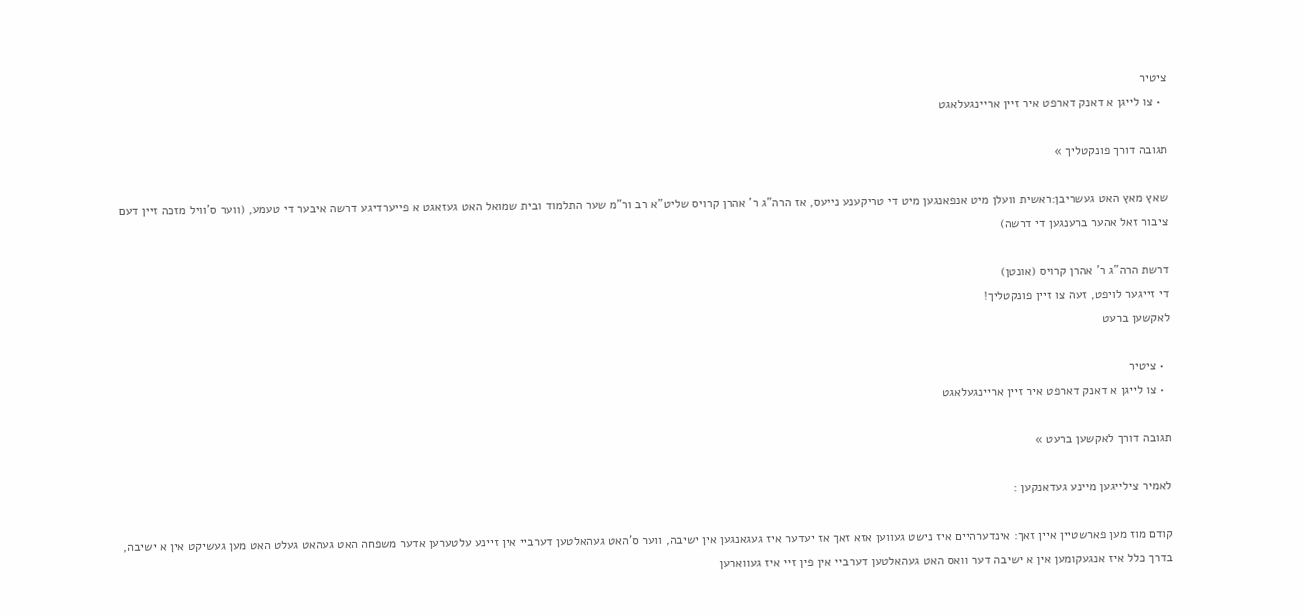ציטיר
  • צו לייגן א דאנק דארפט איר זיין אריינגעלאגט

תגובה דורך פונקטליך »

שאץ מאץ האט געשריבן:ראשית וועלן מיט אנפאנגען מיט די טריקענע נייעס, אז הרה"ג ר' אהרן קרויס שליט"א רב ור"מ שער התלמוד ובית שמואל האט געזאגט א פייערדיגע דרשה איבער די טעמע, (ווער ס'וויל מזכה זיין דעם ציבור זאל אהער ברענגען די דרשה)

דרשת הרה"ג ר' אהרן קרויס (אונטן)
די זייגער לויפט, זעה צו זיין פונקטליך!
לאקשען ברעט

  • ציטיר
  • צו לייגן א דאנק דארפט איר זיין אריינגעלאגט

תגובה דורך לאקשען ברעט »

לאמיר צילייגען מיינע געדאנקען :

קודם מוז מען פארשטיין איין זאך: אינדערהיים איז נישט געווען אזא זאך אז יעדער איז געגאנגען אין ישיבה, ווער ס'האט געהאלטען דערביי אין זיינע עלטערען אדער משפחה האט געהאט געלט האט מען געשיקט אין א ישיבה,
בדרך כלל איז אנגעקומען אין א ישיבה דער וואס האט געהאלטען דערביי אין פין זיי איז געווארען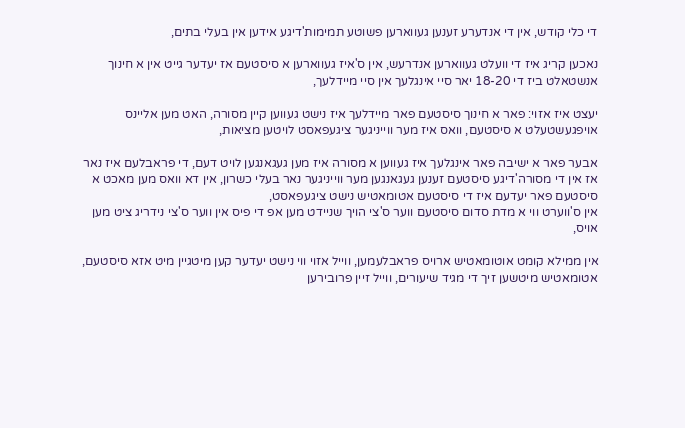די כלי קודש, אין די אנדערע זענען געווארען פשוטע תמימות'דיגע אידען אין בעלי בתים,

נאכען קריג איז די וועלט געווארען אנדרעש, אין ס'איז געווארען א סיסטעם אז יעדער גייט אין א חינוך אנשטאלט ביז די 18-20 יאר סיי אינגלעך אין סיי מיידלעך,

יעצט איז אזוי: פאר א חינוך סיסטעם פאר מיידלעך איז נישט געווען קיין מסורה, האט מען אליינס אויפגעשטעלט א סיסטעם, וואס איז מער ווייניגער ציגעפאסט לויטען מציאות,

אבער פאר א ישיבה פאר אינגלעך איז געווען א מסורה איז מען געגאנגען לויט דעם, די פראבלעם איז נאר אז אין די מסורה'דיגע סיסטעם זענען געגאנגען מער ווייניגער נאר בעלי כשרון, אין דא וואס מען מאכט א סיסטעם פאר יעדעם איז די סיסטעם אטומאטיש נישט ציגעפאסט,
אין ס'ווערט ווי א מדת סדום סיסטעם ווער ס'צי הויך שניידט מען אפ די פיס אין ווער ס'צי נידריג ציט מען אויס,

אין ממילא קומט אוטומאטיש ארויס פראבלעמען, ווייל אזוי ווי נישט יעדער קען מיטגיין מיט אזא סיסטעם, אטומאטיש מיטשען זיך די מגיד שיעורים, ווייל זיין פרובירען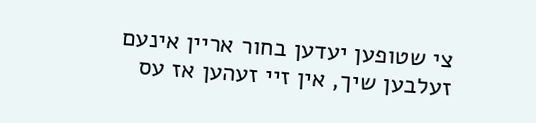צי שטופען יעדען בחור אריין אינעם זעלבען שיך, אין זיי זעהען אז עס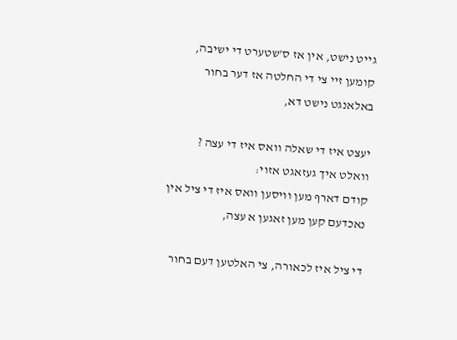גייט נישט, אין אז ס'שטערט די ישיבה, קומען זיי צי די החלטה אז דער בחור באלאנגט נישט דא,

יעצט איז די שאלה וואס איז די עצה ?
וואלט איך געזאגט אזוי:
קודם דארף מען וויסען וואס איז די ציל אין נאכדעם קען מען זאגען א עצה,

די ציל איז לכאורה, צי האלטען דעם בחור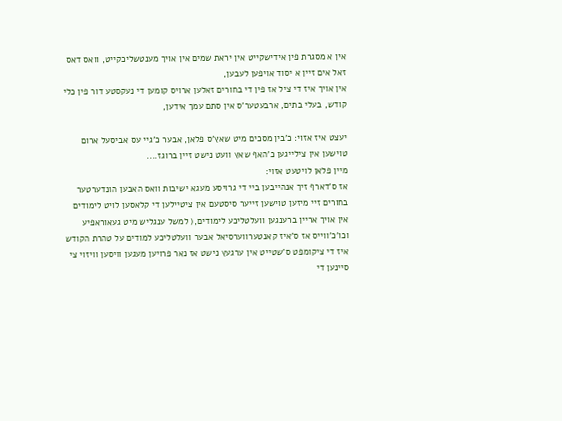אין א מסגרת פין אידישקייט אין יראת שמים אין אויך מענטשליכקייט, וואס דאס זאל אים זיין א יסוד אויפען לעבען,
אין אויך איז די ציל אז פין די בחורים זאלען ארויס קומען די נעקסטע דור פין כלי קודש, בעלי בתים, ארבעטער'ס אין סתם עמך אידען,

יעצט איז אזוי: כ'בין מסכים מיט שאץ'ס פלאן, אבער כ'גיי עס אביסעל ארום טוישען אין צילייגען כ'האף שאץ וועט נישט זיין ברוגז....
מיין פלאן לויטעט אזוי:
אז ס'דארף זיך אנהייבען ביי די גרויסע מעגא ישיבות וואס האבען הונדערטער בחורים זיי מיזען טוישען זייער סיסטעם אין ציטיילען די קלאסען לויט לימודים אין אויך אריין ברענגען וועלטליכע לימודים,( למשל ענגליש מיט געאוראפיע וכו'כ'ווייס אז ס'איז קאנטערווערסיאל אבער וועלטליכע למודים על טהרת הקודש איז די ציקומפט ס'שטייט אין ערגעץ נישט אז נאר פרויען מעגען וויסען וויזוי צי סיינען די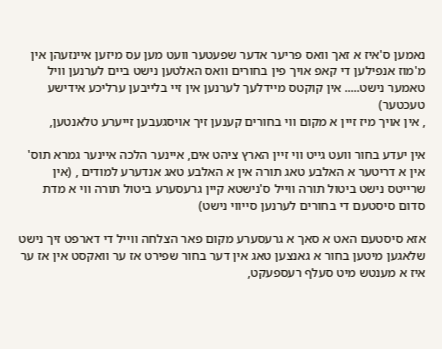נאמען ס'איז א זאך וואס פריער אדער שפעטער וועט מען עס מיזען איינזעהן אין מ'מוז אנפילען די קאפ אויך פין בחורים וואס האלטען נישט ביים לערנען וויל טאמער נישט..... אין קוקטס מיידלעך לערנען אין זיי בלייבען ערליכע אידישע טעכטער)
, אין אויך מיז זיין א מקום ווי בחורים קענען זיך אויסגעבען זייערע טלאנטען,

אין יעדע בחור וועט גייט ווי זיין הארץ ציהט אים, איינער הלכה איינער גמרא תוס' אין א דריטער א האלבע טאג תורה אין א האלבע טאג אנדערע למודים , (אין שרייטס נישט ביטול תורה ווייל ס'נישטא קיין גרעסערע ביטול תורה ווי א מדת סדום סיסטעם די בחורים לערנען סייווי נישט)

אזא סיסטעם האט א סאך א גרעסערע מקום פאר הצלחה ווייל די דארפט זיך נישט שלאגען מיטען בחור א גאנצען טאג אין דער בחור שפירט אז ער וואקסט אין אז ער איז א מענטש מיט סעלף רעספעקט,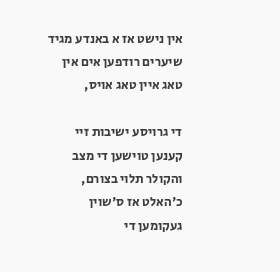אין נישט אז א באנדע מגיד שיערים רודפען אים אין טאג איין טאג אויס,

די גרויסע ישיבות זיי קענען טוישען די מצב והקולר תלוי בצורם,
כ'האלט אז ס'שוין געקומען די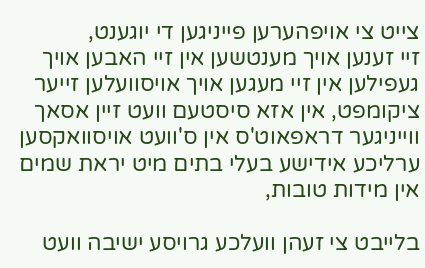צייט צי אויפהערען פייניגען די יוגענט,
זיי זענען אויך מענטשען אין זיי האבען אויך געפילען אין זיי מעגען אויך אויסוועלען זייער ציקומפט, אין אזא סיסטעם וועט זיין אסאך ווייניגער דראפאוט'ס אין ס'וועט אויסוואקסען ערליכע אידישע בעלי בתים מיט יראת שמים אין מידות טובות,

בלייבט צי זעהן וועלכע גרויסע ישיבה וועט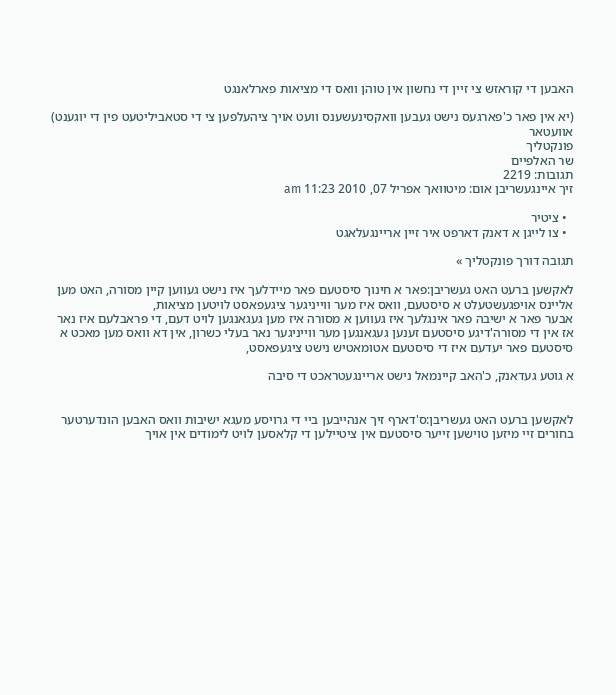האבען די קוראזש צי זיין די נחשון אין טוהן וואס די מציאות פארלאנגט

(יא אין פאר כ'פארגעס נישט געבען וואקסינעשענס וועט אויך ציהעלפען צי די סטאביליטעט פין די יוגענט)
אוועטאר
פונקטליך
שר האלפיים
תגובות: 2219
זיך איינגעשריבן אום: מיטוואך אפריל 07, 2010 11:23 am

  • ציטיר
  • צו לייגן א דאנק דארפט איר זיין אריינגעלאגט

תגובה דורך פונקטליך »

לאקשען ברעט האט געשריבן:פאר א חינוך סיסטעם פאר מיידלעך איז נישט געווען קיין מסורה, האט מען אליינס אויפגעשטעלט א סיסטעם, וואס איז מער ווייניגער ציגעפאסט לויטען מציאות,
אבער פאר א ישיבה פאר אינגלעך איז געווען א מסורה איז מען געגאנגען לויט דעם, די פראבלעם איז נאר אז אין די מסורה'דיגע סיסטעם זענען געגאנגען מער ווייניגער נאר בעלי כשרון, אין דא וואס מען מאכט א סיסטעם פאר יעדעם איז די סיסטעם אטומאטיש נישט ציגעפאסט,

א גוטע געדאנק, כ'האב קיינמאל נישט אריינגעטראכט די סיבה


לאקשען ברעט האט געשריבן:ס'דארף זיך אנהייבען ביי די גרויסע מעגא ישיבות וואס האבען הונדערטער בחורים זיי מיזען טוישען זייער סיסטעם אין ציטיילען די קלאסען לויט לימודים אין אויך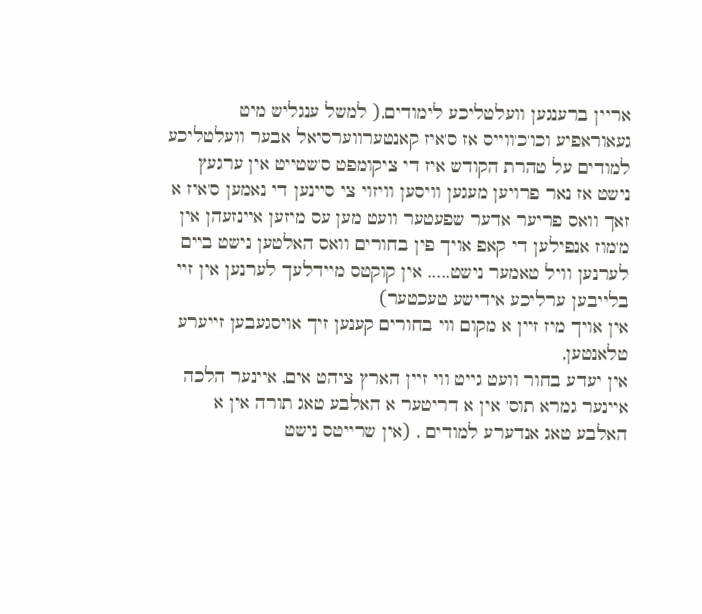אריין ברענגען וועלטליכע לימודים,( למשל ענגליש מיט געאוראפיע וכו'כ'ווייס אז ס'איז קאנטערווערסיאל אבער וועלטליכע למודים על טהרת הקודש איז די ציקומפט ס'שטייט אין ערגעץ נישט אז נאר פרויען מעגען וויסען וויזוי צי סיינען די נאמען ס'איז א זאך וואס פריער אדער שפעטער וועט מען עס מיזען איינזעהן אין מ'מוז אנפילען די קאפ אויך פין בחורים וואס האלטען נישט ביים לערנען וויל טאמער נישט..... אין קוקטס מיידלעך לערנען אין זיי בלייבען ערליכע אידישע טעכטער)
אין אויך מיז זיין א מקום ווי בחורים קענען זיך אויסגעבען זייערע טלאנטען,
אין יעדע בחור וועט גייט ווי זיין הארץ ציהט אים, איינער הלכה איינער גמרא תוס' אין א דריטער א האלבע טאג תורה אין א האלבע טאג אנדערע למודים , (אין שרייטס נישט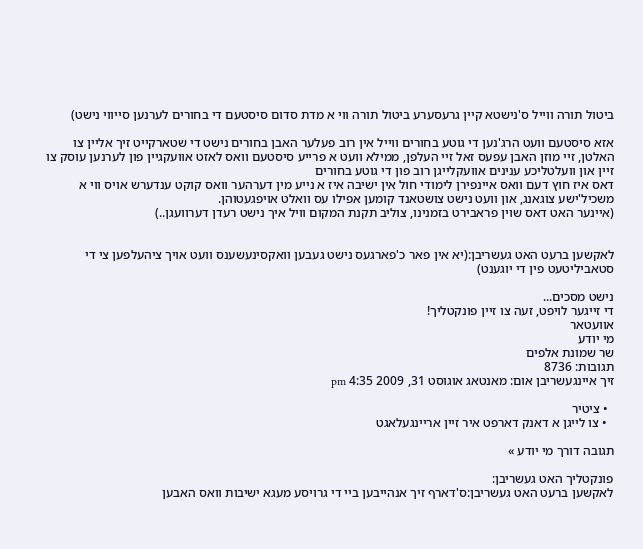ביטול תורה ווייל ס'נישטא קיין גרעסערע ביטול תורה ווי א מדת סדום סיסטעם די בחורים לערנען סייווי נישט)

אזא סיסטעם וועט הרג'נען די גוטע בחורים ווייל אין רוב פעלער האבן בחורים נישט די שטארקייט זיך אליין צו האלטן, זיי מוזן האבן עפעס זאל זיי העלפן, ממילא וועט א פרייע סיסטעם וואס לאזט אוועקגיין פון לערנען עוסק צו זיין און וועלטליכע ענינים אוועקלייגן רוב פון די גוטע בחורים
דאס איז חוץ דעם וואס איינפירן לימודי חול אין ישיבה איז א נייע מין דערהער וואס קוקט ענדערש אויס ווי א משכיל'ישע צוגאנג, און וועט נישט צושטאנד קומען אפילו עס וואלט אויפגעטוהן.
(איינער האט דאס שוין פראבירט בזמנינו, צוליב תקנת המקום וויל איך נישט רעדן דערוועגן..)


לאקשען ברעט האט געשריבן:(יא אין פאר כ'פארגעס נישט געבען וואקסינעשענס וועט אויך ציהעלפען צי די סטאביליטעט פין די יוגענט)

נישט מסכים...
די זייגער לויפט, זעה צו זיין פונקטליך!
אוועטאר
מי יודע
שר שמונת אלפים
תגובות: 8736
זיך איינגעשריבן אום: מאנטאג אוגוסט 31, 2009 4:35 pm

  • ציטיר
  • צו לייגן א דאנק דארפט איר זיין אריינגעלאגט

תגובה דורך מי יודע »

פונקטליך האט געשריבן:
לאקשען ברעט האט געשריבן:ס'דארף זיך אנהייבען ביי די גרויסע מעגא ישיבות וואס האבען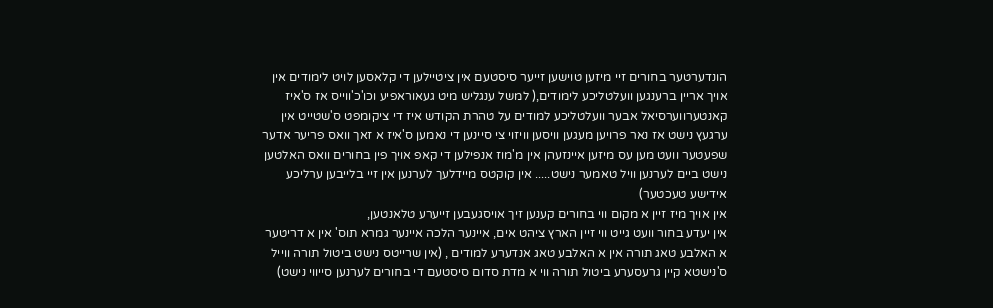הונדערטער בחורים זיי מיזען טוישען זייער סיסטעם אין ציטיילען די קלאסען לויט לימודים אין אויך אריין ברענגען וועלטליכע לימודים,( למשל ענגליש מיט געאוראפיע וכו'כ'ווייס אז ס'איז קאנטערווערסיאל אבער וועלטליכע למודים על טהרת הקודש איז די ציקומפט ס'שטייט אין ערגעץ נישט אז נאר פרויען מעגען וויסען וויזוי צי סיינען די נאמען ס'איז א זאך וואס פריער אדער שפעטער וועט מען עס מיזען איינזעהן אין מ'מוז אנפילען די קאפ אויך פין בחורים וואס האלטען נישט ביים לערנען וויל טאמער נישט..... אין קוקטס מיידלעך לערנען אין זיי בלייבען ערליכע אידישע טעכטער)
אין אויך מיז זיין א מקום ווי בחורים קענען זיך אויסגעבען זייערע טלאנטען,
אין יעדע בחור וועט גייט ווי זיין הארץ ציהט אים, איינער הלכה איינער גמרא תוס' אין א דריטער א האלבע טאג תורה אין א האלבע טאג אנדערע למודים , (אין שרייטס נישט ביטול תורה ווייל ס'נישטא קיין גרעסערע ביטול תורה ווי א מדת סדום סיסטעם די בחורים לערנען סייווי נישט)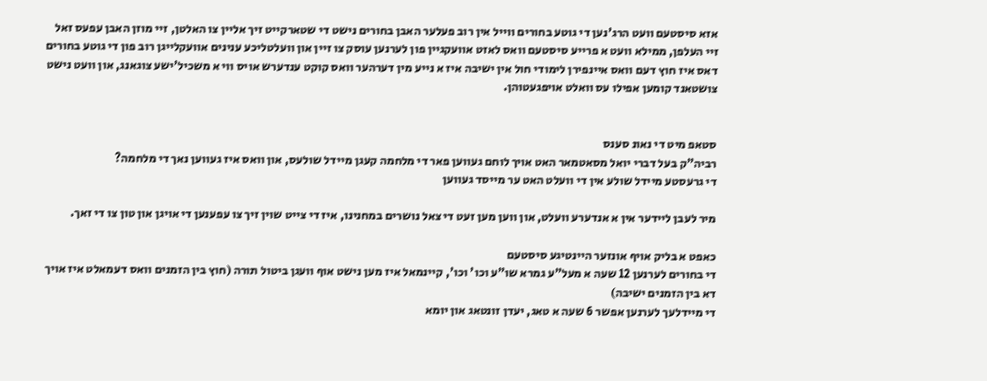אזא סיסטעם וועט הרג'נען די גוטע בחורים ווייל אין רוב פעלער האבן בחורים נישט די שטארקייט זיך אליין צו האלטן, זיי מוזן האבן עפעס זאל זיי העלפן, ממילא וועט א פרייע סיסטעם וואס לאזט אוועקגיין פון לערנען עוסק צו זיין און וועלטליכע ענינים אוועקלייגן רוב פון די גוטע בחורים
דאס איז חוץ דעם וואס איינפירן לימודי חול אין ישיבה איז א נייע מין דערהער וואס קוקט ענדערש אויס ווי א משכיל'ישע צוגאנג, און וועט נישט צושטאנד קומען אפילו עס וואלט אויפגעטוהן.


סטאפ מיט די נאונ סענס
רביה"ק בעל דברי יואל מסאטמאר האט אויך לוחם געווען פאר די מלחמה קעגן מיידל שולעס, און וואס איז געווען נאך די מלחמה?
די גרעסטע מיידל שולע אין די וועלט האט ער מייסד געווען

מיר לעבן ליידער אין א אנדערע וועלט, און ווען מען זעט די צאל נושרים במחנינו, איז די צייט שוין זיך צו עפענען די אויגן און טון צו די זאך.

כאפט א בליק אויף אונזער היינטיגע סיסטעם
די בחורים לערנען 12 שעה א מעל"ע גמרא שו"ע וכו' וכו', קיינמאל איז מען נישט אוף וועגן ביטול תורה (חוץ בין הזמנים וואס דעמאלט איז אויך דא בין הזמנים ישיבה)
די מיידלעך לערנען אפשר 6 שעה א טאג, יעדן זונטאג און יומא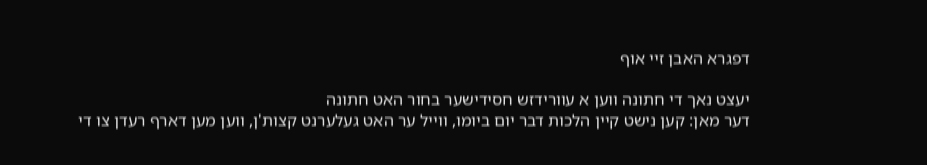דפגרא האבן זיי אוף

יעצט נאך די חתונה ווען א עוורידזש חסידישער בחור האט חתונה
דער מאן: קען נישט קיין הלכות דבר יום ביומו, ווייל ער האט געלערנט קצות'ן, ווען מען דארף רעדן צו די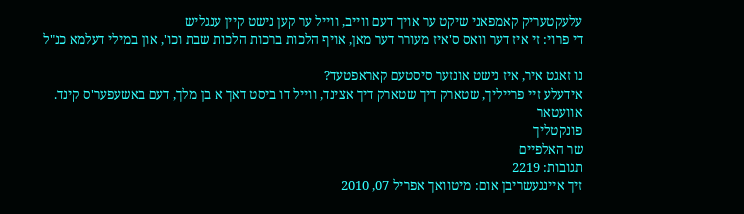עלעקטעריק קאמפאני שיקט ער אויך דעם ווייב, ווייל ער קען נישט קיין ענגליש
די פרוי: זי איז דער וואס ס'איז מעורר דער מאן, אויף הלכות ברכות הלכות שבת וכו', און במילי דעלמא כנ"ל

נו זאגט איר, איז נישט אונזער סיסטעם קאראפטעד?
אידעלע זיי פרייליך, שטארק דיך שטארק דיך אצינד, ווייל דו ביסט דאך א בן מלך, דעם באשעפער'ס קינד.
אוועטאר
פונקטליך
שר האלפיים
תגובות: 2219
זיך איינגעשריבן אום: מיטוואך אפריל 07, 2010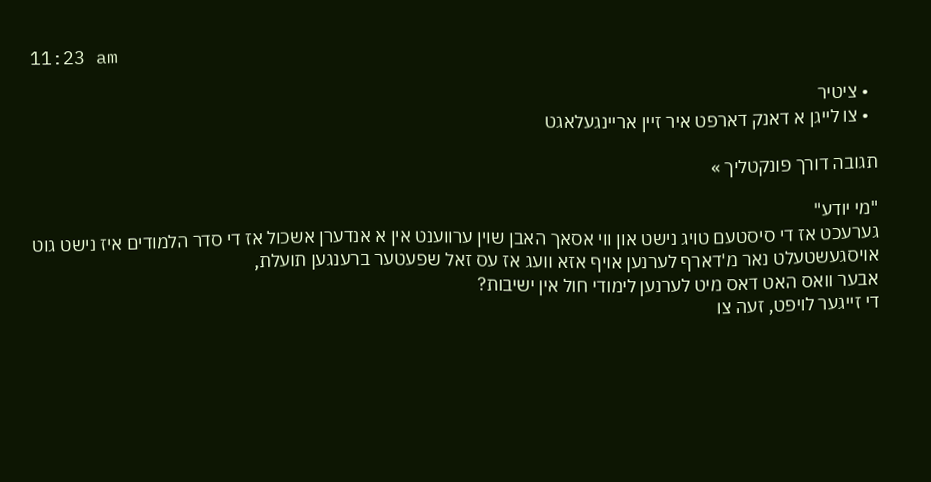11:23 am

  • ציטיר
  • צו לייגן א דאנק דארפט איר זיין אריינגעלאגט

תגובה דורך פונקטליך »

"מי יודע"
גערעכט אז די סיסטעם טויג נישט און ווי אסאך האבן שוין ערווענט אין א אנדערן אשכול אז די סדר הלמודים איז נישט גוט אויסגעשטעלט נאר מ'דארף לערנען אויף אזא וועג אז עס זאל שפעטער ברענגען תועלת,
אבער וואס האט דאס מיט לערנען לימודי חול אין ישיבות?
די זייגער לויפט, זעה צו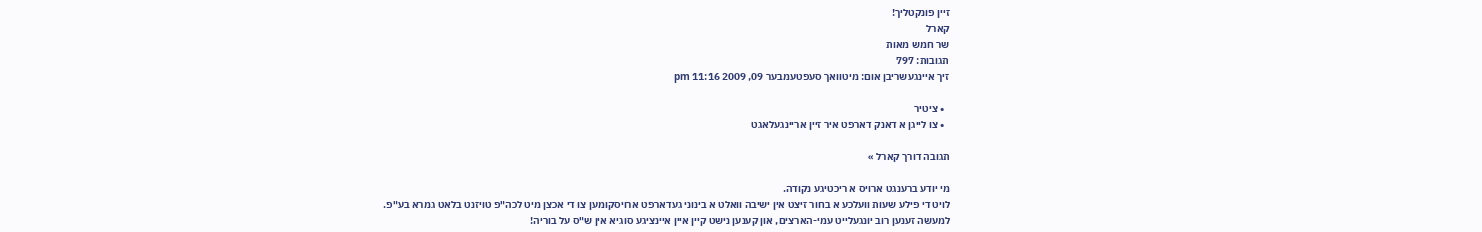זיין פונקטליך!
קארל
שר חמש מאות
תגובות: 797
זיך איינגעשריבן אום: מיטוואך סעפטעמבער 09, 2009 11:16 pm

  • ציטיר
  • צו לייגן א דאנק דארפט איר זיין אריינגעלאגט

תגובה דורך קארל »

מי יודע ברענגט ארויס א ריכטיגע נקודה.
לויט די פילע שעות וועלכע א בחור זיצט אין ישיבה וואלט א בינוני געדארפט ארויסקומען צו די אכצן מיט לכה"פ טויזנט בלאט גמרא בע"פ.
למעשה זענען רוב יונגעלייט עמי-הארצים, און קענען נישט קיין איין איינציגע סוגיא אין ש"ס על בוריה!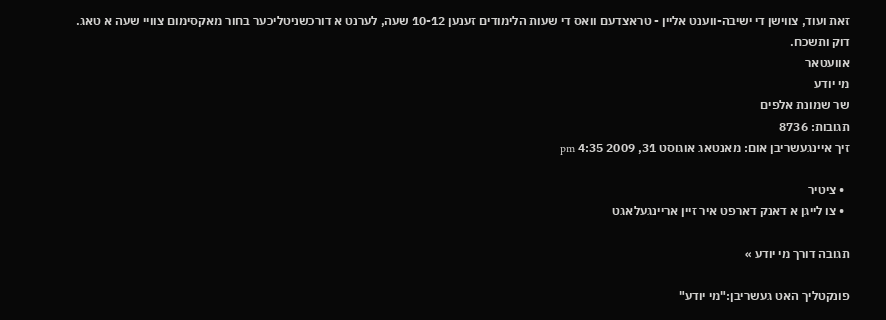זאת ועוד, צווישן די ישיבה-ווענט אליין - טראצדעם וואס די שעות הלימודים זענען 10-12 שעה, לערנט א דורכשניטליכער בחור מאקסימום צוויי שעה א טאג. דוק ותשכח.
אוועטאר
מי יודע
שר שמונת אלפים
תגובות: 8736
זיך איינגעשריבן אום: מאנטאג אוגוסט 31, 2009 4:35 pm

  • ציטיר
  • צו לייגן א דאנק דארפט איר זיין אריינגעלאגט

תגובה דורך מי יודע »

פונקטליך האט געשריבן:"מי יודע"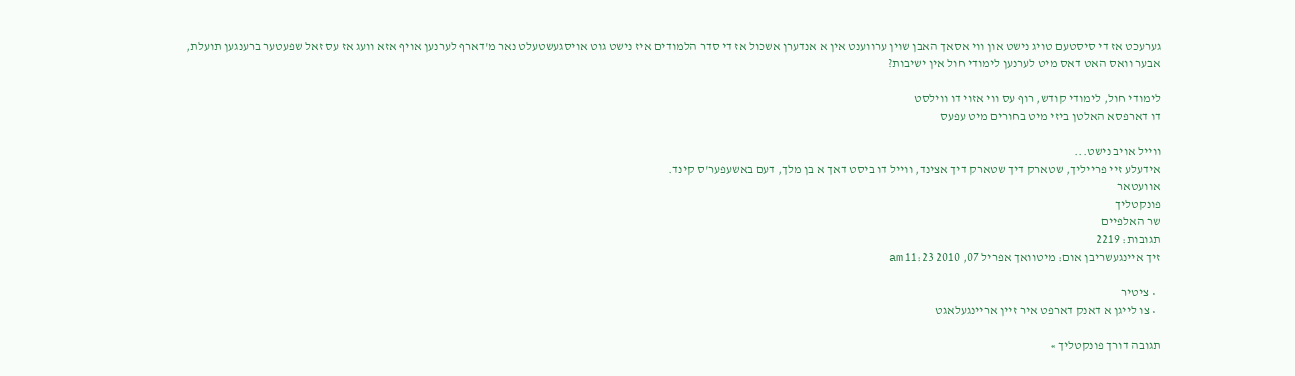גערעכט אז די סיסטעם טויג נישט און ווי אסאך האבן שוין ערווענט אין א אנדערן אשכול אז די סדר הלמודים איז נישט גוט אויסגעשטעלט נאר מ'דארף לערנען אויף אזא וועג אז עס זאל שפעטער ברענגען תועלת,
אבער וואס האט דאס מיט לערנען לימודי חול אין ישיבות?

לימודי חול, לימודי קודש, רוף עס ווי אזוי דו ווילסט
דו דארפסא האלטן ביזי מיט בחורים מיט עפעס

ווייל אויב נישט...
אידעלע זיי פרייליך, שטארק דיך שטארק דיך אצינד, ווייל דו ביסט דאך א בן מלך, דעם באשעפער'ס קינד.
אוועטאר
פונקטליך
שר האלפיים
תגובות: 2219
זיך איינגעשריבן אום: מיטוואך אפריל 07, 2010 11:23 am

  • ציטיר
  • צו לייגן א דאנק דארפט איר זיין אריינגעלאגט

תגובה דורך פונקטליך »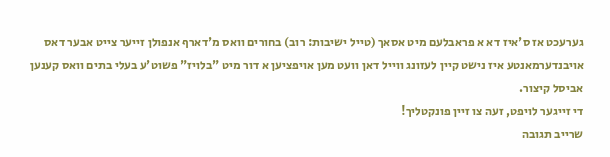גערעכט אז ס'איז דא א פראבלעם מיט אסאך (טייל ישיבות: רוב) בחורים וואס מ'דארף אנפולן זייער צייט אבער דאס אויבנדערמאנטע איז נישט קיין לעזונג ווייל דאן וועט מען אויפציען א דור מיט "בלויז" פשוט'ע בעלי בתים וואס קענען אביסל קיצור.
די זייגער לויפט, זעה צו זיין פונקטליך!
שרייב תגובה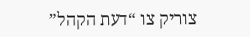צוריק צו “דעת הקהל”